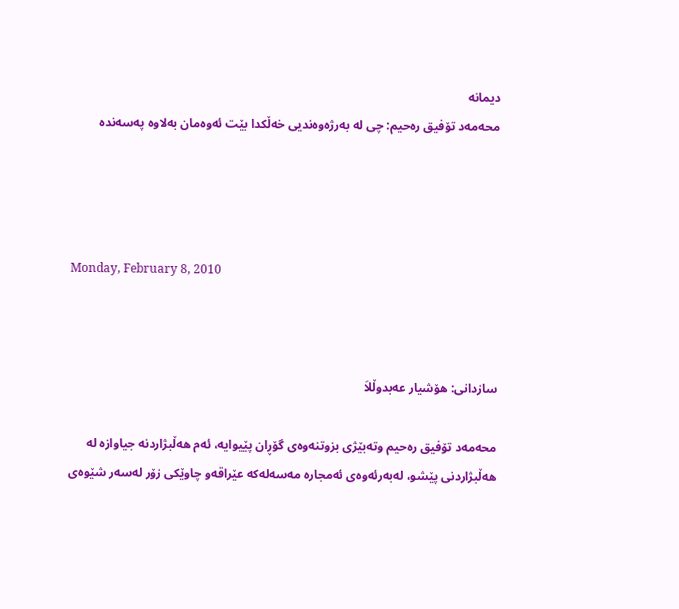دیمانه‌
محه‌مه‌د تۆفیق ره‌حیم: چی له‌ به‌رژه‌وه‌ندیی خه‌ڵكدا بێت ئه‌وه‌مان به‌لاوه‌ په‌سه‌نده‌




Monday, February 8, 2010



سازدانی‌: هۆشیار عه‌بدوڵلاَ

محه‌مه‌د تۆفیق ره‌حیم وته‌بێژی‌ بزوتنه‌وه‌ی‌ گۆڕان پێیوایه‌، ئه‌م هه‌ڵبژاردنه‌ جیاوازه‌ له‌ هه‌ڵبژاردنی پێشو، له‌به‌رئه‌وه‌ی‌ ئه‌مجاره‌ مه‌سه‌له‌كه‌ عێراقه‌‌و چاوێكی زۆر له‌سه‌ر شێوه‌ی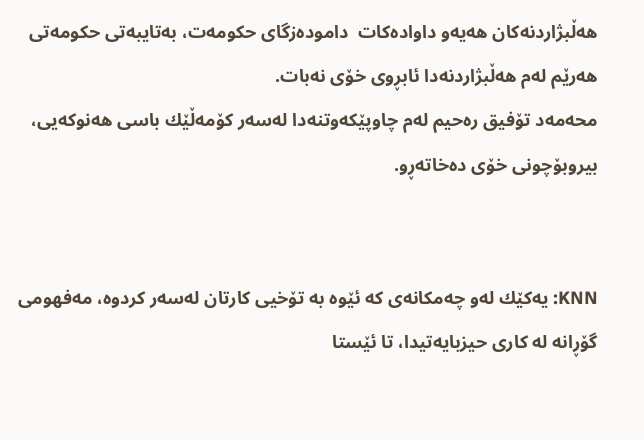هه‌ڵبژاردنه‌كان هه‌یه‌و داواده‌كات  داموده‌زگای حكومه‌ت، به‌تایبه‌تی حكومه‌تی هه‌رێم له‌م هه‌ڵبژاردنه‌دا ئابڕوی خۆی نه‌بات.
محه‌مه‌د تۆفیق ره‌حیم له‌م چاوپێكه‌وتنه‌دا له‌سه‌ر كۆمه‌ڵێك باسی هه‌نوكه‌یی، بیروبۆچونی‌ خۆی ده‌خاته‌ڕو.


KNN: یه‌كێك له‌و چه‌مكانه‌ی كه‌ ئێوه‌ به‌ تۆخیی كارتان له‌سه‌ر كردوه‌، مه‌فهومی گۆڕانه‌ له‌ كاری حیزبایه‌تیدا، تا ئێستا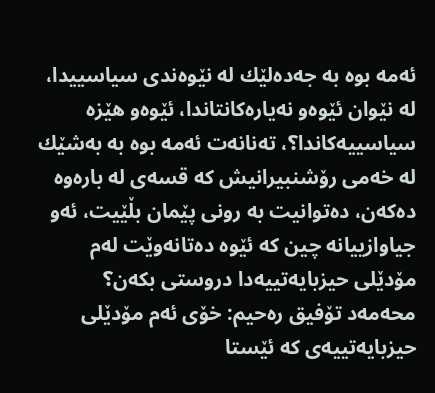ئه‌مه‌ بوه‌ به‌ جه‌ده‌لێك له‌ نێوه‌ندی‌ سیاسییدا، له‌ نێوان ئێوه‌و نه‌یاره‌كانتاندا، ئێوه‌و هێزه‌ سیاسییه‌كاندا؟، ته‌نانه‌ت ئه‌مه‌ بوه‌ به‌ به‌شێك له‌ خه‌می رۆشنبیرانیش كه‌ قسه‌ی له‌ باره‌وه‌ ده‌كه‌ن، ده‌توانیت به‌ رونی پێمان بڵێیت، ئه‌و جیاوازییانه‌ چین كه‌ ئێوه‌ ده‌تانه‌وێت له‌م مۆدێلی حیزبایه‌تییه‌دا دروستی بكه‌ن؟
محه‌مه‌د تۆفیق ره‌حیم: خۆی ئه‌م مۆدێلی حیزبایه‌تییه‌ی كه‌ ئێستا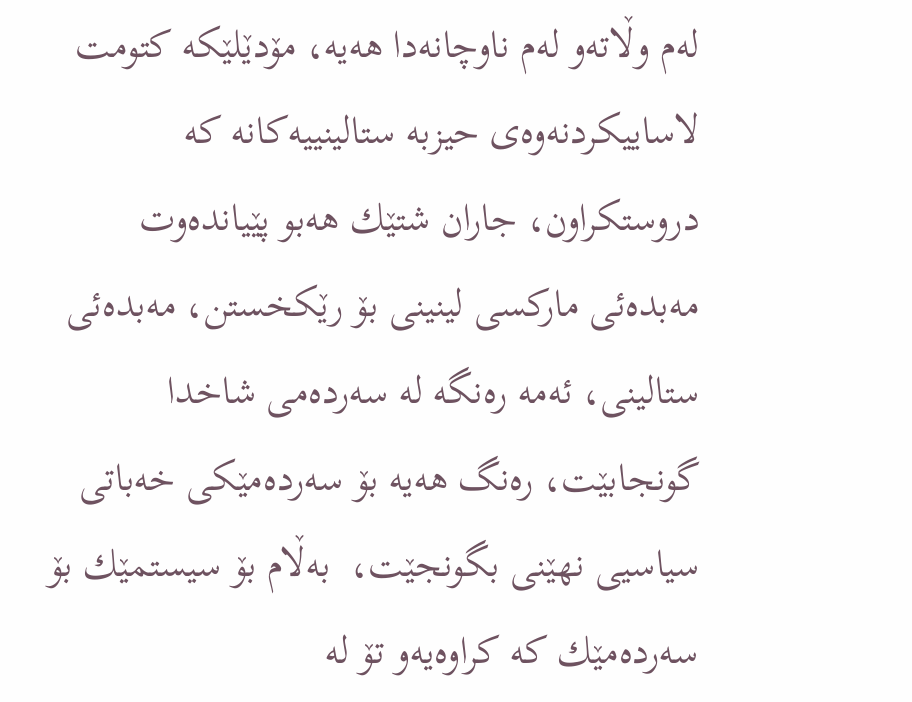له‌م وڵاته‌و له‌م ناوچانه‌دا هه‌یه‌، مۆدێلێكه‌ كتومت لاساییكردنه‌وه‌ی حیزبه‌ ستالینییه‌كانه‌ كه‌ دروستكراون، جاران شتێك هه‌بو پێیانده‌وت مه‌بده‌ئی ماركسی لینینی بۆ رێكخستن، مه‌بده‌ئی ستالینی، ئه‌مه‌ ره‌نگه‌ له‌ سه‌رده‌می شاخدا گونجابێت، ره‌نگ هه‌یه‌ بۆ سه‌رده‌مێكی خه‌باتی سیاسیی نهێنی بگونجێت،  به‌ڵام بۆ سیستمێك بۆ سه‌رده‌مێك كه‌ كراوه‌یه‌‌و تۆ له‌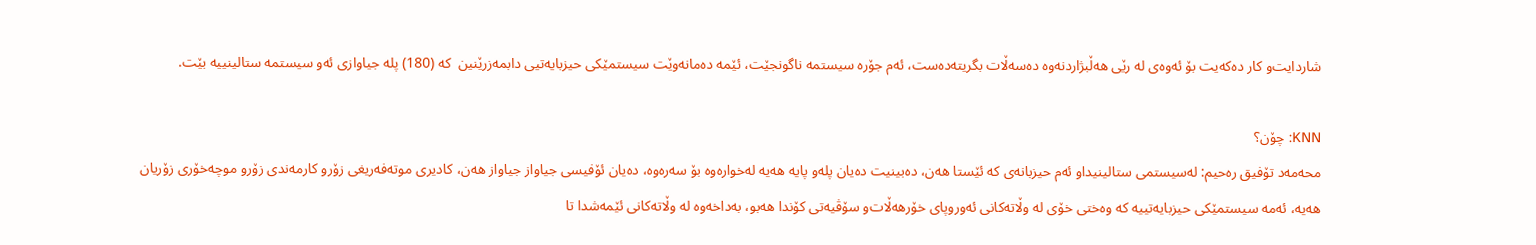شاردایت‌و كار ده‌كه‌یت بۆ ئه‌وه‌ی له‌ رێی هه‌ڵبژاردنه‌وه‌ ده‌سه‌ڵات بگریته‌ده‌ست، ئه‌م جۆره‌ سیستمه‌ ناگونجێت، ئێمه‌ ده‌مانه‌وێت سیستمێكی حیزبایه‌تیی دابمه‌زرێنین  كه‌ (180) پله‌ جیاوازی ئه‌و سیستمه‌ ستالینییه‌ بێت.

KNN: چۆن؟
محه‌مه‌د تۆفیق ره‌حیم: له‌سیستمی ستالینیدا‌و ئه‌م حیزبانه‌ی كه‌ ئێستا هه‌ن، ده‌بینیت ده‌یان پله‌و پایه‌ هه‌یه‌ له‌خواره‌وه‌ بۆ سه‌ره‌وه‌، ده‌یان ئۆفیسی جیاواز جیاواز هه‌ن، كادیری موته‌فه‌ریغی زۆر‌و كارمه‌ندی زۆر‌و موچه‌خۆری زۆریان هه‌یه‌، ئه‌مه‌ سیستمێكی حیزبایه‌تییه‌ كه‌ وه‌ختی خۆی له‌ وڵاته‌كانی ئه‌وروپای خۆرهه‌ڵات‌و سۆڤیه‌تی كۆندا هه‌بو، به‌داخه‌وه‌ له‌ وڵاته‌كانی ئێمه‌شدا تا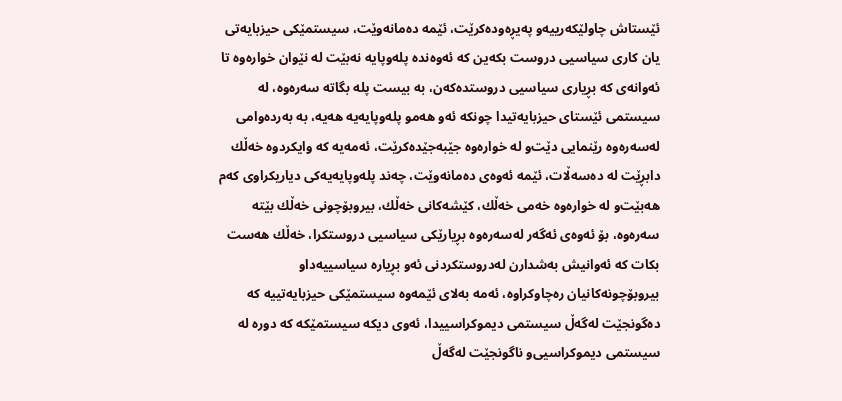ئێستاش چاولێكه‌رییه‌‌و په‌یڕه‌وده‌كرێت، ئێمه‌ ده‌مانه‌وێت، سیستمێكی حیزبایه‌تی یان كاری سیاسیی دروست بكه‌ین كه‌ ئه‌وه‌نده‌ پله‌وپایه‌ نه‌بێت له‌ نێوان خواره‌وه‌ تا ئه‌وانه‌ی كه‌ بڕیاری سیاسیی دروستده‌كه‌ن، به‌ بیست پله‌ بگاته‌ سه‌ره‌وه‌، له‌ سیستمی‌ ئێستای‌ حیزبایه‌تیدا چونكه‌ ئه‌و هه‌مو پله‌وپایه‌یه‌ هه‌یه‌، به‌ به‌رده‌وامی‌ له‌سه‌ره‌وه‌ رێنمایی‌ دێت‌و له‌ خواره‌وه‌ جێبه‌جێده‌كرێت، ئه‌مه‌یه‌ كه‌ وایكردوه‌ خه‌ڵك دابڕێت له‌ ده‌سه‌ڵات، ئێمه‌ ئه‌وه‌ی ده‌مانه‌وێت، چه‌ند پله‌وپایه‌یه‌كی دیاریكراوی كه‌م هه‌بێت‌و له‌ خواره‌وه‌ خه‌می‌ خه‌ڵك، كێشه‌كانی‌ خه‌ڵك، بیروبۆچونی‌ خه‌ڵك بێته‌ سه‌ره‌وه‌، بۆ ئه‌وه‌ی ئه‌گه‌ر له‌سه‌ره‌وه‌ بڕیارێكی سیاسیی دروستكرا، خه‌ڵك هه‌ست بكات كه‌ ئه‌وانیش به‌شدارن له‌دروستكردنی ئه‌و بڕیاره‌ سیاسییه‌دا‌و بیروبۆچونه‌كانیان ره‌چاوكراوه‌، ئه‌مه‌ به‌لای ئێمه‌وه‌ سیستمێكی حیزبایه‌تییه‌ كه‌ ده‌گونجێت له‌گه‌ڵ‌ سیستمی دیموكراسییدا، ئه‌وی دیكه‌ سیستمێكه‌ كه‌ دوره‌ له‌ سیستمی دیموكراسیی‌و ناگونجێت له‌گه‌ڵ‌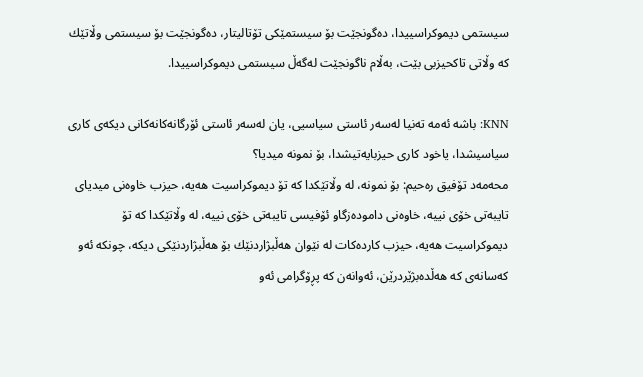سیستمی دیموكراسییدا، ده‌گونجێت بۆ سیستمێكی تۆتالیتار، ده‌گونجێت بۆ سیستمی وڵاتێك كه‌ وڵاتی تاكحیزبی بێت، به‌ڵام ناگونجێت له‌گه‌ڵ‌ سیستمی دیموكراسییدا.

KNN: باشه‌ ئه‌مه‌ ته‌نیا له‌سه‌ر ئاستی سیاسیی، یان له‌سه‌ر ئاستی ئۆرگانه‌كانه‌كانی دیكه‌ی كاری سیاسیشدا، یاخود كاری حیزبایه‌تیشدا، بۆ نمونه‌ میدیا؟
محه‌مه‌د تۆفیق ره‌حیم: بۆ نمونه‌، له‌ وڵاتێكدا كه‌ تۆ دیموكراسیت هه‌یه‌، حیزب خاوه‌نی میدیای تایبه‌تی خۆی نییه‌، خاوه‌نی داموده‌زگا‌و ئۆفیسی تایبه‌تی خۆی نییه‌، له‌ وڵاتێكدا كه‌ تۆ  دیموكراسیت هه‌یه‌، حیزب كارده‌كات له‌ نێوان هه‌ڵبژاردنێك بۆ هه‌ڵبژاردنێكی دیكه‌، چونكه‌ ئه‌و كه‌سانه‌ی كه‌ هه‌ڵده‌بژێردرێن، ئه‌وانه‌ن كه‌ پڕۆگرامی ئه‌و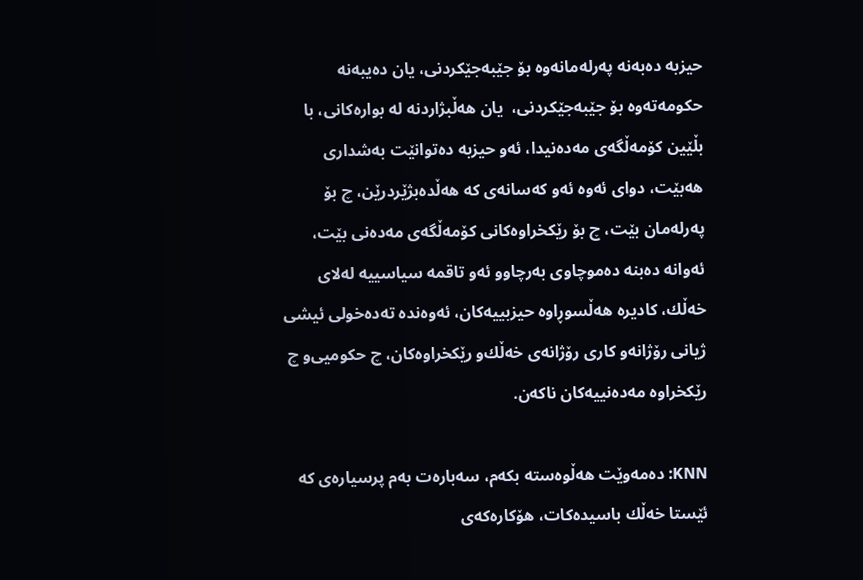حیزبه‌ ده‌به‌نه‌ په‌رله‌مانه‌وه‌ بۆ جێبه‌جێكردنی، یان ده‌یبه‌نه‌ حكومه‌ته‌وه‌ بۆ جێبه‌جێكردنی،  یان هه‌ڵبژاردنه‌ له‌ بواره‌كانی، با بڵێین كۆمه‌ڵگه‌ی مه‌ده‌نیدا، ئه‌و حیزبه‌ ده‌توانێت به‌شداری هه‌بێت، دوای ئه‌وه‌ ئه‌و كه‌سانه‌ی كه‌ هه‌ڵده‌بژێردرێن، چ بۆ په‌رله‌مان بێت، چ بۆ رێكخراوه‌كانی كۆمه‌ڵگه‌ی مه‌ده‌نی بێت، ئه‌وانه‌ ده‌بنه‌ ده‌موچاوی به‌رچاو‌و ئه‌و تاقمه‌ سیاسییه‌ له‌لای خه‌ڵك، كادیره‌ هه‌ڵسوڕاوه‌ حیزبییه‌كان، ئه‌وه‌نده‌ ته‌ده‌خولی ئیشی ژیانی رۆژانه‌و كاری رۆژانه‌ی خه‌ڵك‌و رێكخراوه‌كان، چ حكومیی‌و چ رێكخراوه‌ مه‌ده‌نییه‌كان ناكه‌ن.

KNN: ده‌مه‌وێت هه‌ڵوه‌سته‌ بكه‌م، سه‌باره‌ت به‌م پرسیاره‌ی كه‌ ئێستا خه‌ڵك باسیده‌كات، هۆكاره‌كه‌ی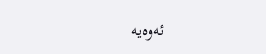ئه‌وه‌یه‌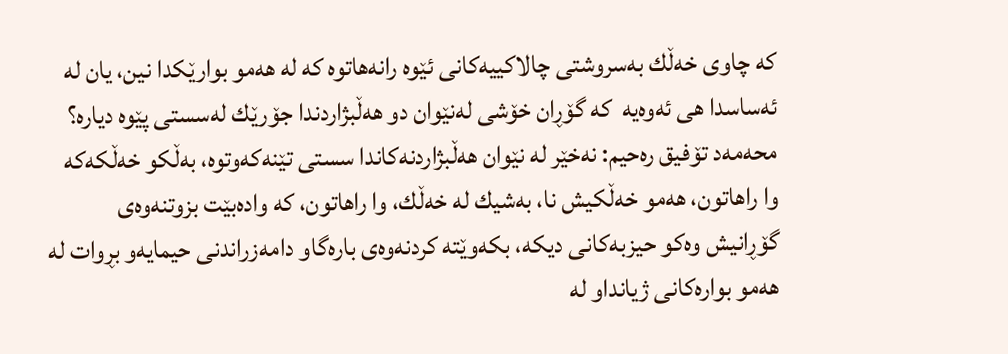كه‌ چاوی خه‌ڵك به‌سروشتی چالاكییه‌كانی ئێوه‌ رانه‌هاتوه‌ كه‌ له‌ هه‌مو بوارێكدا نین، یان له‌ ئه‌ساسدا هی ئه‌وه‌یه‌  كه‌ گۆڕان خۆشی له‌نێوان دو هه‌ڵبژاردندا جۆرێك له‌سستی پێوه‌ دیاره‌؟
محه‌مه‌د تۆفیق ره‌حیم: نه‌خێر له‌ نێوان هه‌ڵبژاردنه‌كاندا سستی تێنه‌كه‌وتوه‌، به‌ڵكو خه‌ڵكه‌كه‌ وا راهاتون، هه‌مو خه‌ڵكیش نا، به‌شیك له‌ خه‌ڵك، وا راهاتون، كه‌ واده‌بێت بزوتنه‌وه‌ی گۆڕانیش وه‌كو حیزبه‌كانی دیكه‌، بكه‌وێته‌ كردنه‌وه‌ی باره‌گاو دامه‌زراندنی حیمایه‌و بڕوات له‌ هه‌مو بواره‌كانی ژیانداو له‌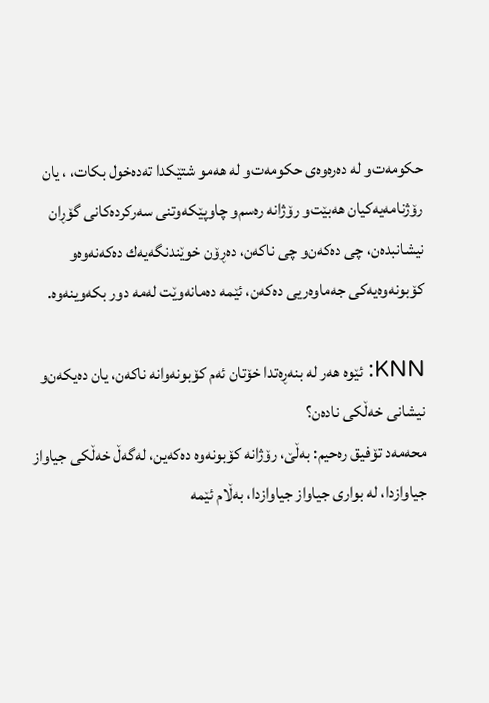حكومه‌ت‌و له‌ ده‌ره‌وه‌ی حكومه‌ت‌و له‌ هه‌مو شتێكدا ته‌ده‌خول بكات، ، یان رۆژنامه‌یه‌كیان هه‌بێت‌و رۆژانه‌ ره‌سم‌و چاوپێكه‌وتنی سه‌ركرده‌كانی گۆڕان نیشانبده‌ن، چی ده‌كه‌ن‌و چی ناكه‌ن، ده‌ڕۆن خوێندنگه‌یه‌ك ده‌كه‌نه‌وه‌‌و كۆبونه‌وه‌یه‌كی جه‌ماوه‌ریی ده‌كه‌ن، ئێمه‌ ده‌مانه‌وێت له‌مه‌ دور بكه‌وینه‌وه‌.

KNN: ئێوه‌ هه‌ر له‌ بنه‌ڕه‌تدا خۆتان ئه‌م كۆبونه‌وانه‌ ناكه‌ن، یان ده‌یكه‌ن‌و نیشانی خه‌ڵكی ناده‌ن؟
محه‌مه‌د تۆفیق ره‌حیم: به‌ڵێ، رۆژانه‌ كۆبونه‌وه‌ ده‌كه‌ین، له‌گه‌ڵ‌ خه‌ڵكی جیاواز جیاوازدا، له‌ بواری جیاواز جیاوازدا، به‌ڵام ئێمه‌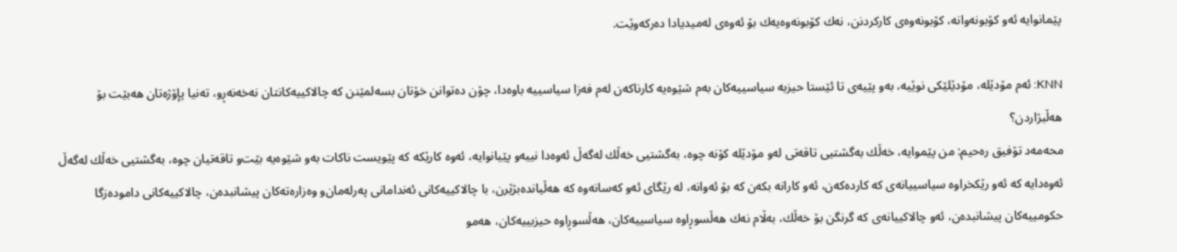پێمانوایه‌ ئه‌و كۆبونه‌وانه‌، كۆبونه‌وه‌ی كاركردنن، نه‌ك كۆبونه‌وه‌یه‌ك بۆ ئه‌وه‌ی له‌میدیادا ده‌ركه‌وێت.

KNN: ئه‌م مۆدێله‌، مۆدێلێكی نوێیه‌، به‌و پێیه‌ی تا ئێستا حیزبه‌ سیاسییه‌كان به‌م شێوه‌یه‌ كارناكه‌ن له‌م فه‌زا سیاسییه‌ باوه‌دا، چۆن ده‌توانن خۆتان بسه‌لمێنن كه‌ چالاكییه‌كانتان نه‌خه‌نه‌ڕو، ته‌نیا پإۆژه‌تان هه‌بێت بۆ هه‌ڵبژاردن؟
محه‌مه‌د تۆفیق ره‌حیم: من پێموایه‌، خه‌ڵك به‌گشتیی تاقه‌تی له‌و مۆدێله‌ كۆنه‌ چوه‌، به‌گشتیی خه‌ڵك له‌گه‌ڵ‌ ئه‌وه‌دا نییه‌‌و پێیانوایه‌، ئه‌وه‌ كارێكه‌ كه‌ پێویست ناكات به‌و شێوه‌یه‌ بێت‌و تاقه‌تیان چوه‌، به‌گشتیی خه‌ڵك له‌گه‌ڵ‌ ئه‌وه‌دایه‌ كه‌ ئه‌و رێكخراوه‌ سیاسییانه‌ی كه‌ كارده‌كه‌ن، ئه‌و كارانه‌ بكه‌ن كه‌ بۆ ئه‌وانه‌، له‌ رێگای ئه‌و كه‌سانه‌وه‌ كه‌ هه‌ڵیانده‌بژێرن، با چالاكییه‌كانی ئه‌ندامانی په‌رله‌مان‌و وه‌زاره‌ته‌كان پیشانبده‌ن، چالاكییه‌كانی داموده‌زگا حكومییه‌كان پیشانبده‌ن، ئه‌و چالاكییانه‌ی كه‌ گرنگن بۆ خه‌ڵك، به‌ڵام نه‌ك هه‌ڵسوڕاوه‌ سیاسییه‌كان، هه‌ڵسوڕاوه‌ حیزبییه‌كان، هه‌مو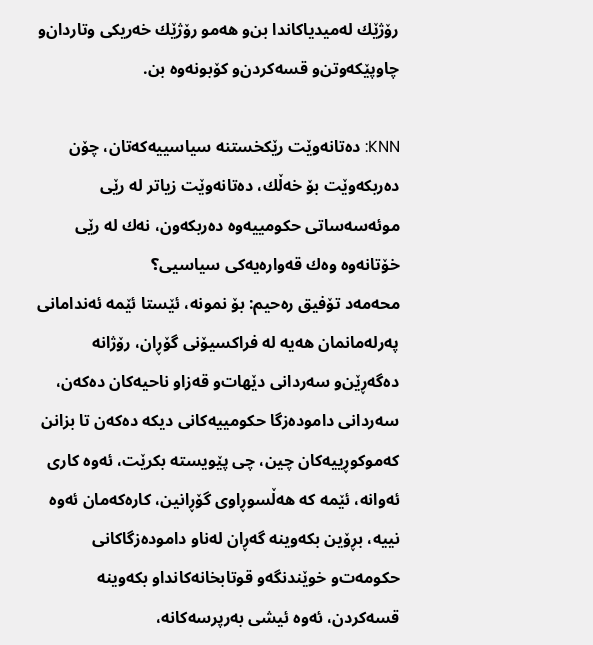رۆژێك له‌میدیاكاندا بن‌و هه‌مو رۆژێك خه‌ریكی وتاردان‌و چاوپێكه‌وتن‌و قسه‌كردن‌و كۆبونه‌وه‌ بن.

KNN: ده‌تانه‌وێت رێكخستنه‌ سیاسییه‌كه‌تان، چۆن ده‌ربكه‌وێت بۆ خه‌ڵك، ده‌تانه‌وێت زیاتر له‌ رێی موئه‌سه‌ساتی حكومییه‌وه‌ ده‌ربكه‌ون، نه‌ك له‌ رێی خۆتانه‌وه‌ وه‌ك قه‌واره‌یه‌كی سیاسیی؟
محه‌مه‌د تۆفیق ره‌حیم: بۆ نمونه‌، ئێستا ئێمه‌ ئه‌ندامانی په‌رله‌مانمان هه‌یه‌ له‌ فراكسیۆنی گۆڕان، رۆژانه‌ ده‌گه‌ڕێن‌و سه‌ردانی دێهات‌و قه‌زا‌و ناحیه‌كان ده‌كه‌ن، سه‌ردانی داموده‌زگا حكومییه‌كانی‌ دیكه‌ ده‌كه‌ن تا بزانن كه‌موكوڕییه‌كان چین، چی پێویسته‌ بكرێت، ئه‌وه‌ كاری ئه‌وانه‌، ئێمه‌ كه‌ هه‌ڵسوڕاوی گۆڕانین، كاره‌كه‌مان ئه‌وه‌ نییه‌، بڕۆین بكه‌وینه‌ گه‌ڕان له‌ناو داموده‌زگاكانی حكومه‌ت‌و خوێندنگه‌‌و قوتابخانه‌كاندا‌و بكه‌وینه‌ قسه‌كردن، ئه‌وه‌ ئیشی به‌رپرسه‌كانه‌،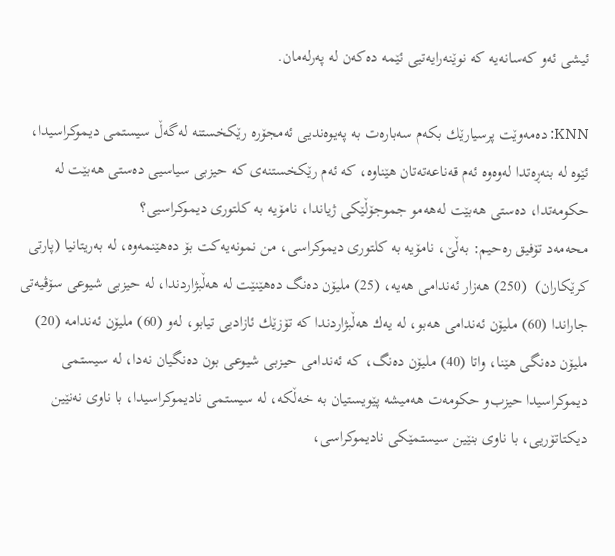ئیشی ئه‌و كه‌سانه‌یه‌ كه‌ نوێنه‌رایه‌تیی ئێمه‌ ده‌كه‌ن له‌ په‌رله‌مان.

KNN: ده‌مه‌وێت پرسیارێك بكه‌م سه‌باره‌ت به‌ په‌یوه‌ندیی ئه‌مجۆره‌ رێكخستنه‌ له‌گه‌ڵ‌ سیستمی دیموكراسیدا، ئێوه‌ له‌ بنه‌ڕه‌تدا له‌وه‌وه‌ ئه‌م قه‌ناعه‌ته‌تان هێناوه‌، كه‌ ئه‌م رێكخستنه‌ی‌ كه‌ حیزبی سیاسیی ده‌ستی هه‌بێت له‌ حكومه‌تدا، ده‌ستی هه‌بێت له‌هه‌مو جموجۆڵێكی ژیاندا، نامۆیه‌ به‌ كلتوری دیموكراسیی؟
محه‌مه‌د تۆفیق ره‌حیم: به‌ڵێ، نامۆیه‌ به‌ كلتوری دیموكراسی، من نمونه‌یه‌كت بۆ ده‌هێنمه‌وه‌، له‌ به‌ریتانیا (پارتی‌ كرێكاران)  (250) هه‌زار ئه‌ندامی هه‌یه‌، (25) ملیۆن ده‌نگ ده‌هێنێت له‌ هه‌ڵبژاردندا، له‌ حیزبی شیوعی سۆڤیه‌تی جاراندا (60) ملیۆن ئه‌ندامی هه‌بو، له‌ یه‌ك هه‌ڵبژاردندا كه‌ تۆزێك ئازادیی تیابو، له‌و (60) ملیۆن ئه‌ندامه‌ (20) ملیۆن ده‌نگی هێنا، واتا (40) ملیۆن ده‌نگ، كه‌ ئه‌ندامی حیزبی شیوعی بون ده‌نگیان نه‌دا، له‌ سیستمی دیموكراسیدا حیزب‌و حكومه‌ت هه‌میشه‌ پێویستیان به‌ خه‌ڵكه‌، له‌ سیستمی نادیموكراسیدا، با ناوی نه‌نێین دیكتاتۆریی، با ناوی بنێین سیستمێكی نادیموكراسی،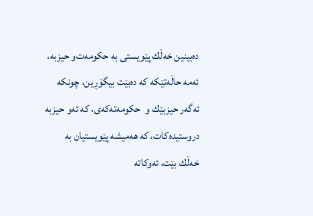ده‌بینین خه‌ڵك پێویستی به‌ حكومه‌ت‌و حیزبه‌، ئه‌مه‌ حاڵه‌تێكه‌ كه‌ ده‌بێت بیگۆڕین، چونكه‌ ئه‌گه‌ر حیزبێك ‌و  حكومه‌ته‌كه‌ی، كه‌ ئه‌و حیزبه‌ دروستیده‌كات، كه‌ هه‌میشه‌ پێویستیان به‌ خه‌ڵك بێت، ئه‌وكاته‌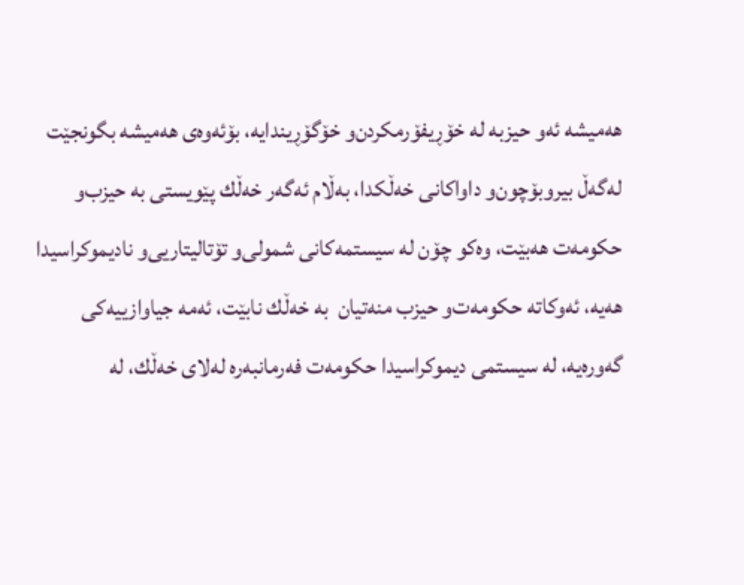هه‌میشه‌ ئه‌و حیزبه‌ له‌ خۆڕیفۆرمكردن‌و خۆگۆڕیندایه‌، بۆئه‌وه‌ی هه‌میشه‌ بگونجێت له‌گه‌ڵ‌ بیروبۆچون‌و داواكانی خه‌ڵكدا، به‌ڵام ئه‌گه‌ر خه‌ڵك پێویستی به‌ حیزب‌و حكومه‌ت هه‌بێت، وه‌كو چۆن له‌ سیستمه‌كانی شمولی‌و تۆتالیتاریی‌و نادیموكراسیدا هه‌یه‌، ئه‌وكاته‌ حكومه‌ت‌و حیزب منه‌تیان  به‌ خه‌ڵك نابێت، ئه‌مه‌ جیاوازییه‌كی‌ گه‌وره‌یه‌، له‌ سیستمی دیموكراسیدا حكومه‌ت فه‌رمانبه‌ره‌ له‌لای خه‌ڵك، له‌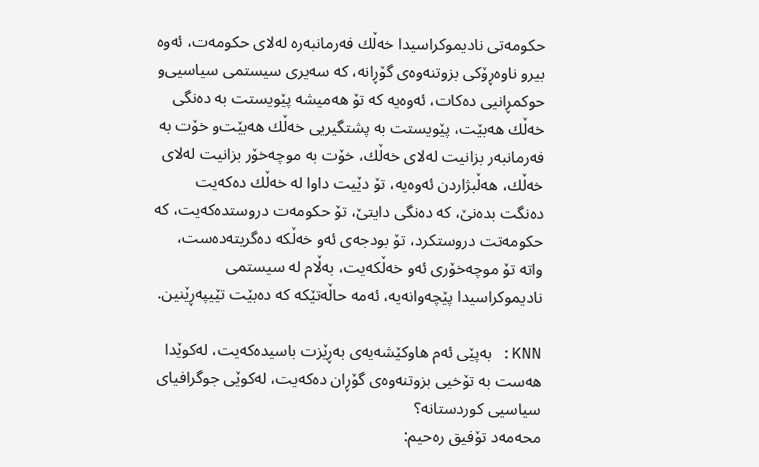حكومه‌تی نادیموكراسیدا خه‌ڵك فه‌رمانبه‌ره‌ له‌لای حكومه‌ت، ئه‌وه‌ بیر‌و ناوه‌ڕۆكی بزوتنه‌وه‌ی گۆڕانه‌، كه‌ سه‌یری سیستمی سیاسیی‌و حوكمڕانیی ده‌كات، ئه‌وه‌یه‌ كه‌ تۆ هه‌میشه‌ پێویستت به‌ ده‌نگی خه‌ڵك هه‌بێت، پێویستت به‌ پشتگیریی خه‌ڵك هه‌بێت‌و خۆت به‌ فه‌رمانبه‌ر بزانیت له‌لای خه‌ڵك، خۆت به‌ موچه‌خۆر بزانیت له‌لای خه‌ڵك، هه‌ڵبژاردن ئه‌وه‌یه‌، تۆ دێیت داوا له‌ خه‌ڵك ده‌كه‌یت ده‌نگت بده‌نێ‌، كه‌ ده‌نگی دایتێ‌، تۆ حكومه‌ت دروستده‌كه‌یت، كه‌ حكومه‌تت دروستكرد، تۆ بودجه‌ی ئه‌و خه‌ڵكه‌ ده‌گریته‌ده‌ست، واته‌ تۆ موچه‌خۆری ئه‌و خه‌ڵكه‌یت، به‌ڵام له‌ سیستمی نادیموكراسیدا پێچه‌وانه‌یه‌، ئه‌مه‌ حاڵه‌تێكه‌ كه‌ ده‌بێت تێیپه‌ڕێنین.

KNN: به‌پێی ئه‌م هاوكێشه‌یه‌ی به‌ڕێزت باسیده‌كه‌یت، له‌كوێدا هه‌ست به‌ تۆخیی بزوتنه‌وه‌ی گۆڕان ده‌كه‌یت، له‌كوێی جوگرافیای سیاسیی كوردستانه‌؟
محه‌مه‌د تۆفیق ره‌حیم: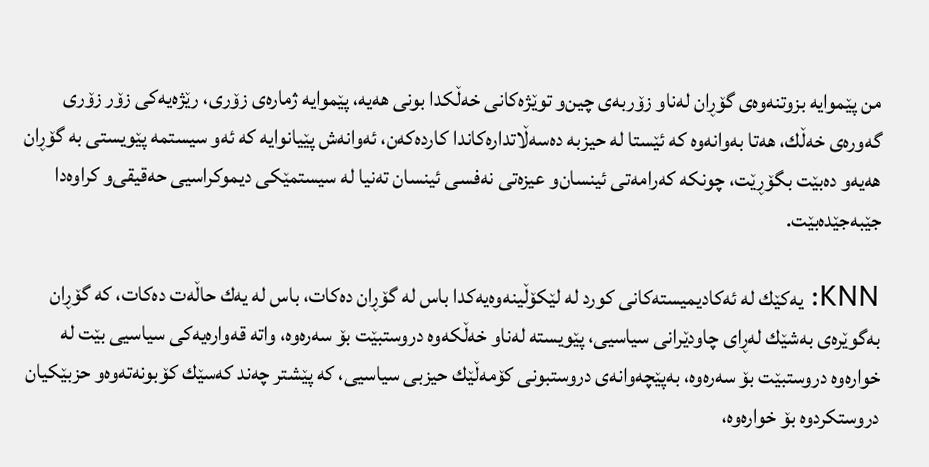من پێموایه‌ بزوتنه‌وه‌ی گۆڕان له‌ناو زۆربه‌ی چین‌و توێژه‌كانی خه‌ڵكدا بونی‌ هه‌یه‌، پێموایه‌ ژماره‌ی زۆری، رێژه‌یه‌كی زۆر زۆری گه‌وره‌ی خه‌ڵك، هه‌تا به‌وانه‌وه‌ كه‌ ئێستا له‌ حیزبه‌ ده‌سه‌ڵاتداره‌كاندا كارده‌كه‌ن، ئه‌وانه‌ش پێیانوایه‌ كه‌ ئه‌و سیستمه‌ پێویستی به‌ گۆڕان هه‌یه‌و ده‌بێت بگۆڕێت، چونكه‌ كه‌رامه‌تی ئینسان‌و عیزه‌تی نه‌فسی ئینسان ته‌نیا له‌ سیستمێكی دیموكراسیی حه‌قیقی‌و كراوه‌دا جێبه‌جێده‌بێت.

KNN: یه‌كێك له‌ ئه‌كادیمیسته‌كانی كورد له‌ لێكۆڵینه‌وه‌یه‌كدا باس له‌ گۆڕان ده‌كات، باس له‌ یه‌ك حاڵه‌ت ده‌كات، كه‌ گۆڕان به‌گوێره‌ی به‌شێك له‌ڕای چاودێرانی سیاسیی، پێویسته‌ له‌ناو خه‌ڵكه‌وه‌ دروستبێت بۆ سه‌ره‌وه‌، واته‌ قه‌واره‌یه‌كی‌ سیاسیی‌ بێت له‌ خواره‌وه‌ دروستبێت بۆ سه‌ره‌وه‌، به‌پێچه‌وانه‌ی دروستبونی كۆمه‌ڵێك حیزبی‌ سیاسیی، كه‌ پێشتر چه‌ند كه‌سێك كۆبونه‌ته‌وه‌‌و حزبێكیان دروستكردوه‌ بۆ خواره‌وه‌،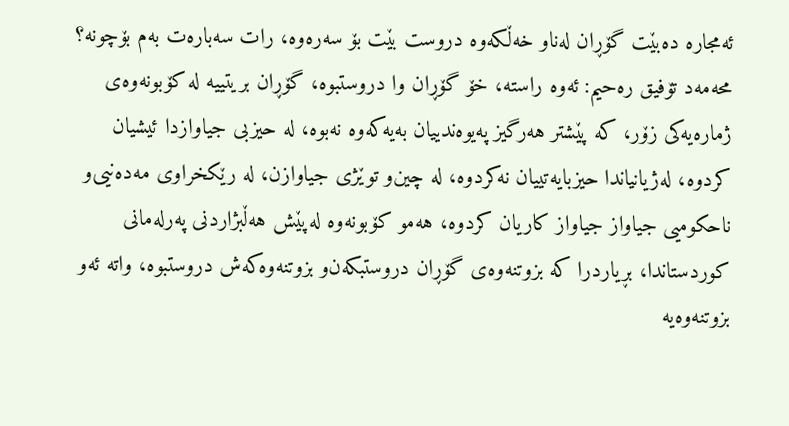ئه‌مجاره‌ ده‌بێت گۆڕان له‌ناو خه‌ڵكه‌وه‌ دروست بێت بۆ سه‌ره‌وه‌، رات سه‌باره‌ت به‌م بۆچونه‌؟
محه‌مه‌د تۆفیق ره‌حیم: ئه‌وه‌ راسته‌، خۆ گۆڕان وا دروستبوه‌، گۆڕان بریتییه‌ له‌ كۆبونه‌وه‌ی ژماره‌یه‌كی زۆر، كه‌ پێشتر هه‌رگیز په‌یوه‌ندییان به‌یه‌كه‌وه‌ نه‌بوه‌، له‌ حیزبی جیاوازدا ئیشیان كردوه‌، له‌ژیانیاندا حیزبایه‌تییان نه‌كردوه‌، له‌ چین‌و توێژی جیاوازن، له‌ رێكخراوی مه‌ده‌نیی‌و ناحكومیی جیاواز جیاواز كاریان كردوه‌، هه‌مو كۆبونه‌وه‌ له‌پێش هه‌ڵبژاردنی په‌رله‌مانی كوردستاندا، بڕیاردرا كه‌ بزوتنه‌وه‌ی گۆڕان دروستبكه‌ن‌و بزوتنه‌وه‌كه‌ش دروستبوه‌، واته‌ ئه‌و بزوتنه‌وه‌یه‌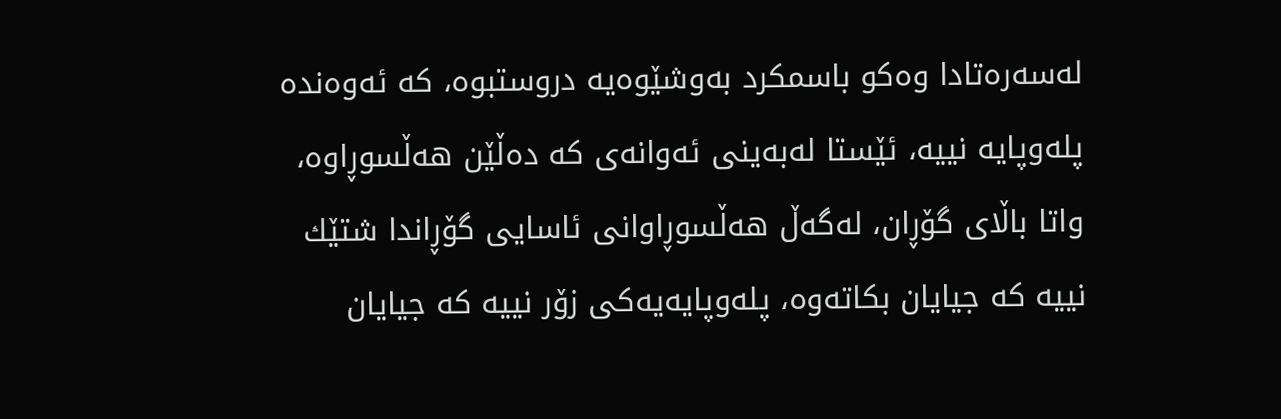له‌سه‌ره‌تادا وه‌كو باسمكرد به‌وشێوه‌یه‌ دروستبوه‌، كه‌ ئه‌وه‌نده‌ پله‌وپایه‌ نییه‌، ئێستا له‌به‌ینی ئه‌وانه‌ی كه‌ ده‌ڵێن هه‌ڵسوڕاوه‌، واتا باڵای گۆڕان، له‌گه‌ڵ‌ هه‌ڵسوڕاوانی ئاسایی گۆڕاندا شتێك نییه‌ كه‌ جیایان بكاته‌وه‌، پله‌وپایه‌یه‌كی زۆر نییه‌ كه‌ جیایان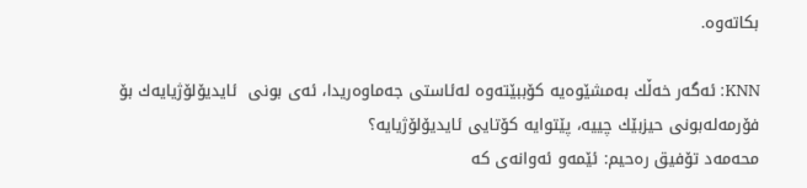بكاته‌وه‌.

KNN: ئه‌گه‌ر خه‌ڵك به‌مشێوه‌یه‌ كۆببێته‌وه‌ له‌ئاستی جه‌ماوه‌ریدا، ئه‌ی بونی‌  ئایدیۆلۆژیایه‌ك بۆ فۆرمه‌له‌بونی حیزبێك چییه‌، پێتوایه‌ كۆتایی ئایدیۆلۆژیایه‌؟
محه‌مه‌د تۆفیق ره‌حیم: ئێمه‌و ئه‌وانه‌ی كه‌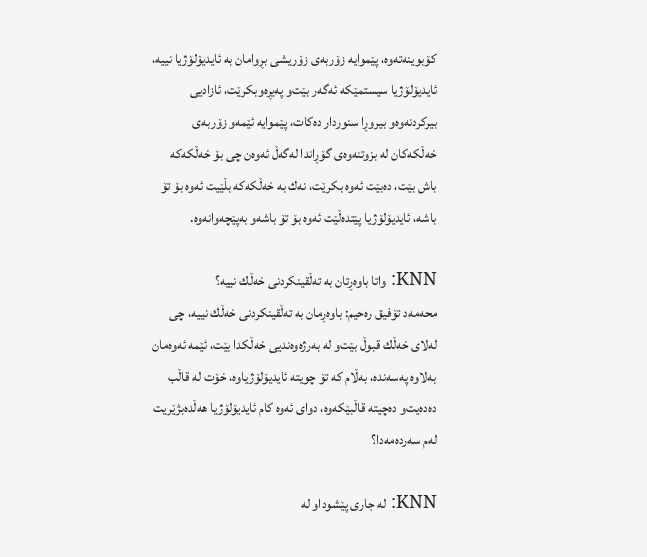كۆبوینه‌ته‌وه‌، پێموایه‌ زۆربه‌ی زۆریشی بڕوامان به‌ ئایدیۆلۆژیا نییه‌، ئایدیۆلۆژیا سیستمێكه‌ ئه‌گه‌ر بێت‌و په‌یڕه‌وبكرێت، ئازادیی بیركردنه‌وه‌‌و بیروڕا سنوردار ده‌كات، پێموایه‌ ئێمه‌و زۆربه‌ی خه‌ڵكه‌كان له‌ بزوتنه‌وه‌ی گۆڕاندا له‌گه‌ڵ‌ ئه‌وه‌ن چی بۆ خه‌ڵكه‌كه‌ باش بێت، ده‌بێت ئه‌وه‌ بكرێت، نه‌ك به‌ خه‌ڵكه‌كه‌ بڵێیت ئه‌وه‌ بۆ تۆ باشه‌، ئایدیۆلۆژیا پێتده‌ڵێت ئه‌وه‌ بۆ تۆ باشه‌‌و به‌پێچه‌وانه‌وه‌.

KNN: واتا باوه‌ڕتان به‌ ته‌ڵقینكردنی خه‌ڵك نییه‌؟
محه‌مه‌د تۆفیق ره‌حیم: باوه‌ڕمان به‌ ته‌ڵقینكردنی خه‌ڵك نییه‌، چی له‌لای خه‌ڵك قبوڵ‌ بێت‌و له‌ به‌رژه‌وه‌ندیی خه‌ڵكدا بێت، ئێمه‌ ئه‌وه‌مان به‌لاوه‌ په‌سه‌نده‌، به‌ڵام كه‌ تۆ چویته‌ ئایدیۆلۆژیاوه‌، خۆت له‌ قاڵب ده‌ده‌یت‌و ده‌چیته‌ قاڵبێكه‌وه‌، دوای ئه‌وه‌ كام ئایدیۆلۆژیا هه‌ڵده‌بژێریت له‌م سه‌رده‌مه‌دا؟

KNN: له‌ جاری پێشودا‌و له‌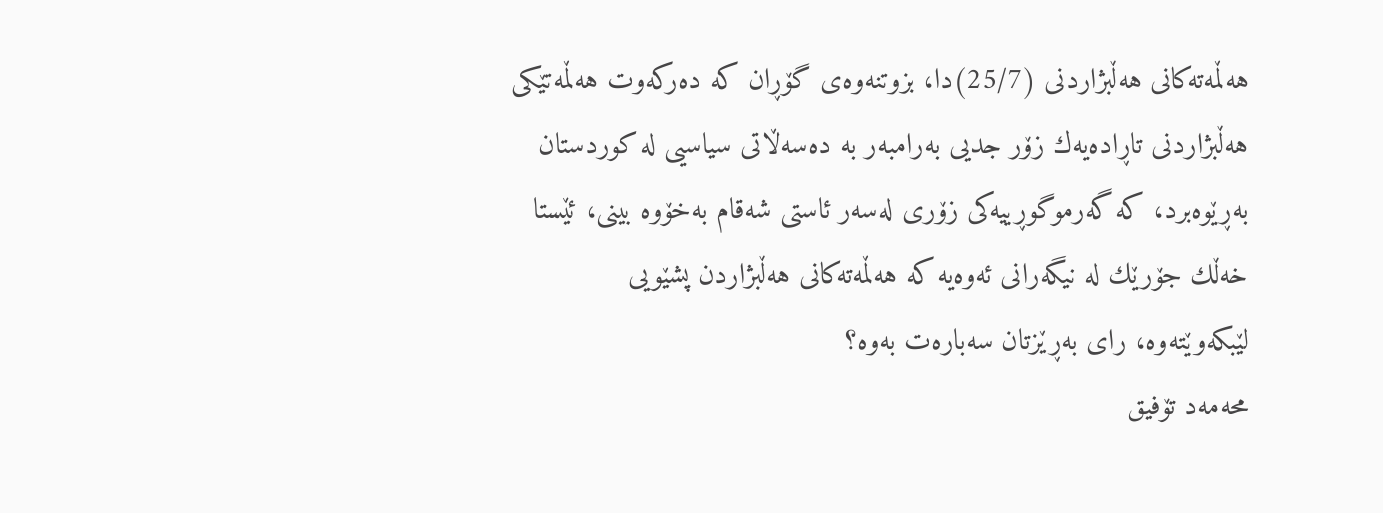هه‌ڵمه‌ته‌كانی هه‌ڵبژاردنی (25/7)دا، بزوتنه‌وه‌ی گۆڕان كه‌ ده‌ركه‌وت هه‌ڵمه‌تێكی هه‌ڵبژاردنی تاڕاده‌یه‌ك زۆر جدیی به‌رامبه‌ر به‌ ده‌سه‌ڵاتی سیاسیی له‌ كوردستان به‌ڕێوه‌برد، كه‌ گه‌رموگوڕییه‌كی زۆری له‌سه‌ر ئاستی‌ شه‌قام به‌خۆوه‌ بینی، ئێستا خه‌ڵك جۆرێك له‌ نیگه‌رانی ئه‌وه‌یه‌ كه‌ هه‌ڵمه‌ته‌كانی هه‌ڵبژاردن پشێویی لێبكه‌وێته‌وه‌، رای‌ به‌ڕێزتان سه‌باره‌ت به‌وه‌؟
محه‌مه‌د تۆفیق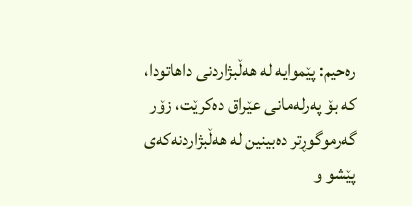ره‌حیم: پێموایه‌ له‌ هه‌ڵبژاردنی داهاتودا، كه‌ بۆ په‌رله‌مانی عێراق ده‌كرێت، زۆر گه‌رموگوڕتر ده‌بینین له‌ هه‌ڵبژاردنه‌كه‌ی پێشو ‌و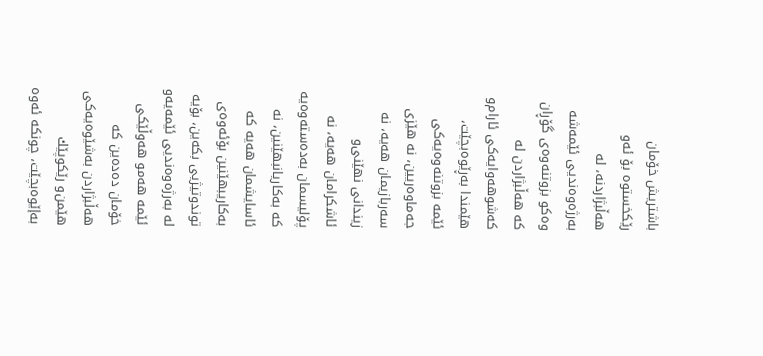باشتریش خۆمان رێكخستوه‌ بۆ ئه‌و هه‌ڵبژاردنه‌، له‌ به‌رژه‌وه‌ندیی ئێمه‌شه‌ وه‌كو بزوتنه‌وه‌ی گۆڕان كه‌ هه‌ڵبژاردن له‌ كه‌شوهه‌وایه‌كی ئارام‌و هێمندا به‌ڕێوه‌بچێت، ئێمه‌ بزوتنه‌وه‌یه‌كی جه‌ماوه‌ریین، نه‌ هێزی سه‌ربازیمان هه‌یه‌، نه‌ زیندانی نهێنی‌و ئاشكرامان هه‌یه‌، نه‌ پۆلیسمان به‌ده‌سته‌وه‌یه‌ كه‌ به‌كاریانبهێنین، نه‌ ئاسایشمان هه‌یه‌ كه‌ به‌كاریبهێنین بۆئه‌وه‌ی توندوتیژیی بكه‌ین، بۆیه‌ له‌ به‌رژه‌وه‌ندیی ئێمه‌یه‌و ئێمه‌ هه‌مو هه‌وڵێكی خۆمان ده‌ده‌ین كه‌ هه‌ڵبژاردن به‌شێوه‌یه‌كی هێمن‌و رێكوپێك به‌إێوه‌بچێت، چونكه‌ ئه‌وه‌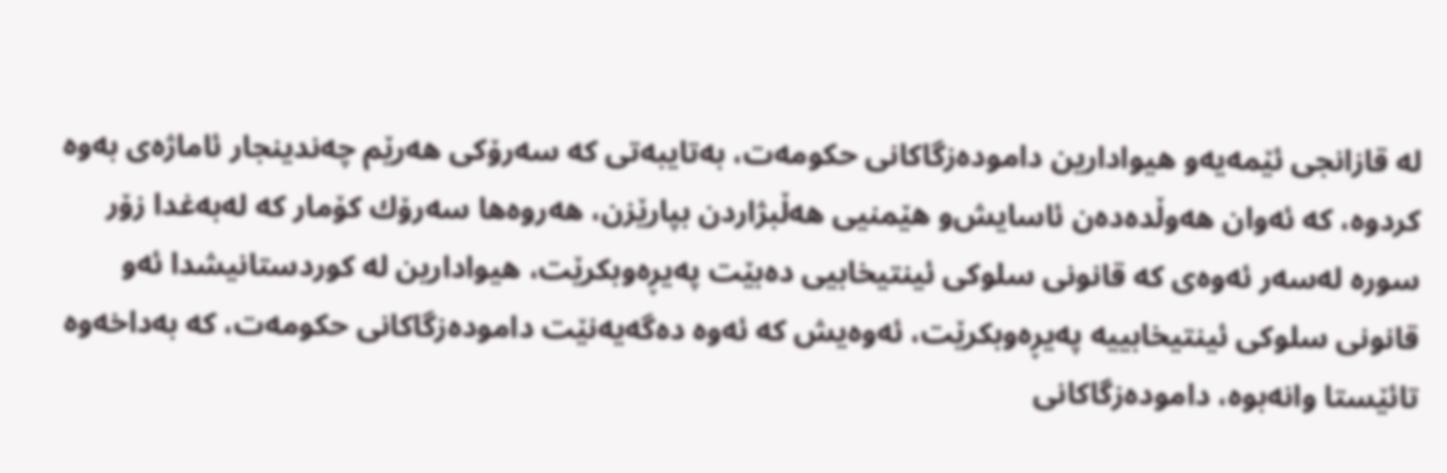له‌ قازانجی ئێمه‌یه‌‌و هیوادارین داموده‌زگاكانی حكومه‌ت، به‌تایبه‌تی كه‌ سه‌رۆكی هه‌رێم چه‌ندینجار ئاماژه‌ی به‌وه‌ كردوه‌، كه‌ ئه‌وان هه‌وڵده‌ده‌ن ئاسایش‌و هێمنیی هه‌ڵبژاردن بپارێزن، هه‌روه‌ها سه‌رۆك كۆمار كه‌ له‌به‌غدا زۆر سوره‌ له‌سه‌ر ئه‌وه‌ی كه‌ قانونی سلوكی ئینتیخابیی ده‌بێت په‌یڕه‌وبكرێت، هیوادارین له‌ كوردستانیشدا ئه‌و قانونی سلوكی ئینتیخابییه‌ په‌یڕه‌وبكرێت، ئه‌وه‌یش كه‌ ئه‌وه‌ ده‌گه‌یه‌نێت داموده‌زگاكانی حكومه‌ت، كه‌ به‌داخه‌وه‌ تائێستا وانه‌بوه‌، داموده‌زگاكانی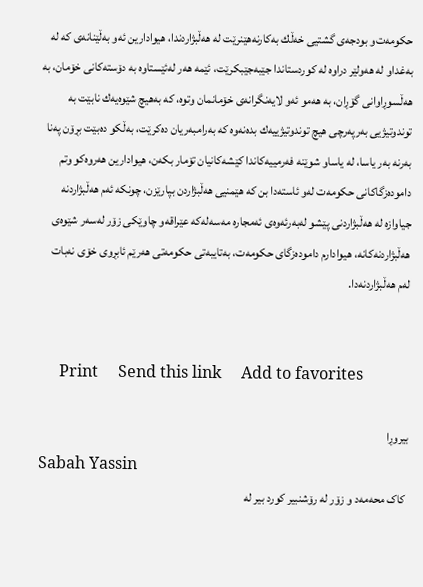حكومه‌ت‌و بودجه‌ی گشتیی خه‌ڵك به‌كارنه‌هێنرێت له‌ هه‌ڵبژاردندا، هیوادارین ئه‌و به‌ڵێنانه‌ی كه‌ له‌ به‌غداو له‌ هه‌ولێر دراوه‌ له‌ كوردستاندا جێبه‌جێبكرێت، ئێمه‌ هه‌ر له‌ئێستاوه‌ به‌ دۆسته‌كانی خۆمان، به‌ هه‌ڵسوڕاوانی گۆڕان، به‌ هه‌مو ئه‌و لایه‌نگرانه‌ی خۆمانمان وتوه‌، كه‌ به‌هیچ شێوه‌یه‌ك نابێت به‌ توندوتیژیی به‌رپه‌رچی هیچ توندوتیژییه‌ك بده‌نه‌وه‌ كه‌ به‌رامبه‌ریان ده‌كرێت، به‌ڵكو ده‌بێت بڕۆن په‌نا به‌رنه‌ به‌ر یاسا، له‌ یاسا‌و شوێنه‌ فه‌رمییه‌كاندا كێشه‌كانیان تۆمار بكه‌ن، هیوادارین هه‌روه‌كو وتم داموده‌زگاكانی حكومه‌ت له‌و ئاسته‌دا بن كه‌ هێمنیی هه‌ڵبژاردن بپارێزن، چونكه‌ ئه‌م هه‌ڵبژاردنه‌ جیاوازه‌ له‌ هه‌ڵبژاردنی پێشو له‌به‌رئه‌وه‌ی‌ ئه‌مجاره‌ مه‌سه‌له‌كه‌ عێراقه‌‌و چاوێكی زۆر له‌سه‌ر شێوه‌ی هه‌ڵبژاردنه‌كانه‌، هیوادارم داموده‌زگای حكومه‌ت، به‌تایبه‌تی حكومه‌تی هه‌رێم ئابڕوی خۆی نه‌بات له‌م هه‌ڵبژاردنه‌دا.


     Print     Send this link     Add to favorites

بیروڕا
Sabah Yassin
 کاک محه‌مه‌د و زۆر له‌ رۆشنبیر کورد بیر له‌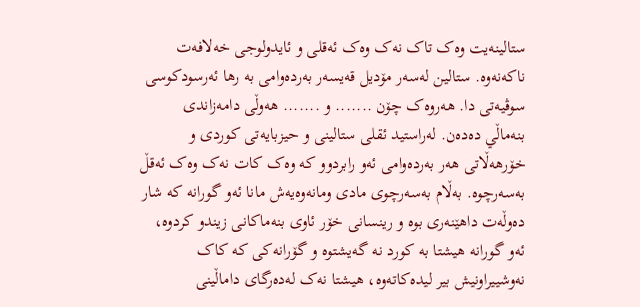ستالینه‌یت وه‌ک تاک نه‌ک وه‌ک ئه‌قلی و ئایدولوجی خه‌لافه‌ت ناکه‌نه‌وه‌. ستالین له‌سه‌ر مۆدیل قه‌یسه‌ر به‌رده‌وامی به‌ رها ئه‌رسودکوسی سوڤیه‌تی دا. هه‌روه‌ک چۆن ....... و ....... هه‌وڵی دامه‌زاندی بنه‌ماڵي ده‌ده‌ن. له‌راستید ئقلی ستالینی و حیزبایه‌تی کوردی و خۆرهه‌ڵاتی هه‌ر به‌رده‌وامی ئه‌و رابردوو که‌ وه‌ک کات نه‌ک وه‌ک ئه‌قڵ به‌سه‌رچوه‌. به‌ڵام به‌سه‌رچوی مادی ومانه‌وه‌یه‌ش مانا ئه‌و گورانه‌ که‌ شار ده‌وڵه‌ت داهێنه‌ری بوه‌ و رینسانی خۆر ئاوی بنه‌ماکانی زیندو کردوه‌، ئه‌و گورانه‌ هیشتا به‌ کورد نه‌ گه‌یشتوه‌ و گۆرانه‌کی که‌ کاک نه‌‌وشییراونیش بیر لیده‌کاته‌وه‌، هیشتا نه‌ک له‌ده‌رگای داماڵینی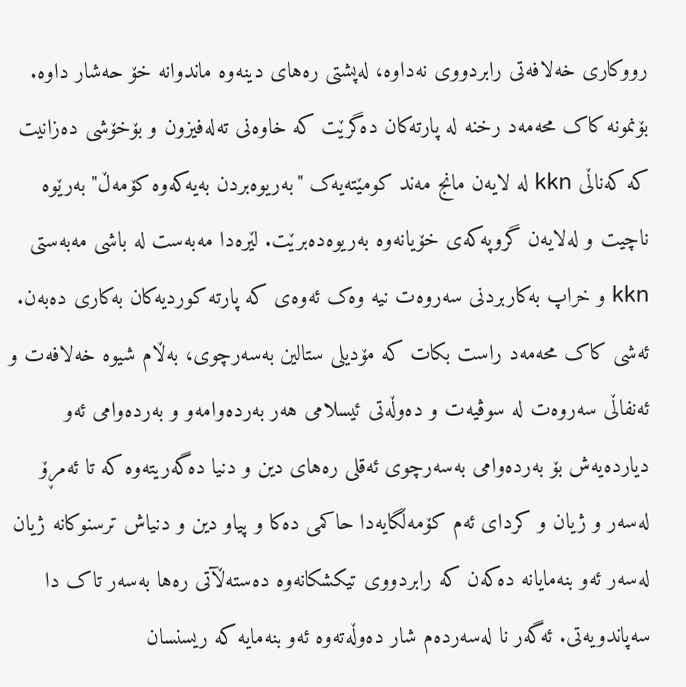رووکاری خه‌لافه‌تی رابردووی نه‌داوه‌، له‌پشتی ره‌های دینه‌وه‌ ماندوانه‌ خۆ حه‌شار داوه‌. بۆنمونه‌ کاک محه‌مه‌د رخنه‌ له‌ پارته‌کان ده‌گرێت که‌ خاوه‌نی ته‌له‌فیزون و بۆخۆشی ده‌زانیت که‌ که‌ناڵی kkn له‌ لایه‌ن مانج مه‌ند کومێته‌یه‌ک "به‌ریوه‌بردن به‌یه‌که‌وه‌ کۆمه‌ڵ" به‌رێوه‌ ناچیت و له‌لایه‌ن گروپه‌که‌ی خۆیانه‌وه‌ به‌ریوه‌ده‌برێت. لێره‌دا مه‌به‌ست له‌ باشی مه‌به‌ستی kkn و خراپ به‌کاربردنی سه‌روه‌ت نیه‌ وه‌ک ئه‌وه‌ی که‌ پارته‌ کوردیه‌کان به‌کاری ده‌به‌ن. ئه‌شی کاک محه‌مه‌د راست بکات که‌ مۆدیلی ستالین به‌سه‌رچوی، به‌ڵام شیوه‌ خه‌لافه‌ت و ئه‌نفاڵی سه‌روه‌ت له‌ سوڤیه‌ت و ده‌وڵه‌تی ئیسلامی هه‌ر به‌رده‌وامه‌و و به‌رده‌وامی ئه‌و دیارده‌یه‌ش بۆ به‌رده‌وامی به‌سه‌رچوی ئه‌قلی ره‌های دین و دنیا ده‌گه‌ریته‌وه‌ که‌ تا ئه‌مڕۆ له‌سه‌ر و ژیان و کردای ئه‌م کۆمه‌ڵگایه‌دا حاکمی ده‌کا و پیاو دین و دنیاش ترسنوکانه‌ ژیان له‌سه‌ر ئه‌و بنه‌مایانه‌ ده‌که‌ن که‌ رابردووی تیکشکانه‌وه‌ ده‌سته‌ڵآتی ره‌ها به‌سه‌ر تاک دا سه‌پاندویه‌تی. ئه‌گه‌ر نا له‌سه‌رده‌م شار ده‌وڵه‌ته‌وه‌ ئه‌و بنه‌مایه‌ که‌ ریسنسان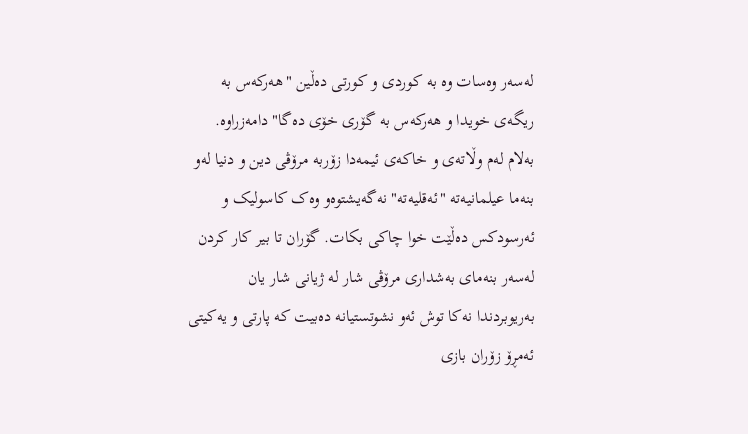له‌سه‌ر وه‌سات وه‌ به‌ کوردی و کورتی ده‌ڵین "هه‌رکه‌س به‌ ریگه‌ی خویدا و هه‌رکه‌س به‌ گۆری خۆی ده‌گا" دامه‌زرا‌وه‌. به‌لام له‌م وڵاته‌ی و خاکه‌ی ئیمه‌دا زۆربه‌ مرۆڤی دین و دنیا له‌و بنه‌ما عیلمانیه‌ته‌ "ئه‌قلیه‌ته‌" نه‌گه‌یشتوه‌و وه‌ک کاسولیک و ئه‌رسودکس ده‌ڵێت خوا چاکی بکات‌. گۆران تا بیر کار کردن له‌سه‌ر بنه‌مای به‌شداری مرۆڤی شار له‌ ژیانی شار یان به‌ریوبردندا نه‌کا توش ئه‌و نشوتستیانه‌ ده‌بیت که‌ پارتی و یه‌کیتی ئه‌مڕۆ زۆران بازی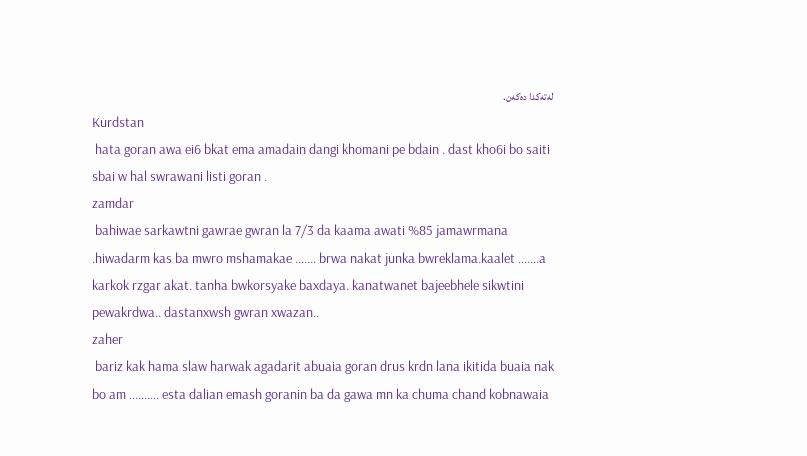له‌ته‌کدا ده‌که‌ن.
Kurdstan
 hata goran awa ei6 bkat ema amadain dangi khomani pe bdain . dast kho6i bo saiti sbai w hal swrawani listi goran .
zamdar
 bahiwae sarkawtni gawrae gwran la 7/3 da kaama awati %85 jamawrmana .hiwadarm kas ba mwro mshamakae ....... brwa nakat junka bwreklama.kaalet .......a karkok rzgar akat. tanha bwkorsyake baxdaya. kanatwanet bajeebhele sikwtini pewakrdwa.. dastanxwsh gwran xwazan..
zaher
 bariz kak hama slaw harwak agadarit abuaia goran drus krdn lana ikitida buaia nak bo am .......... esta dalian emash goranin ba da gawa mn ka chuma chand kobnawaia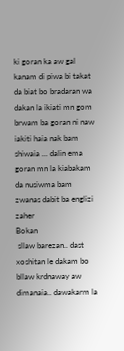ki goran ka aw gal kanam di piwa bi takat da biat bo bradaran wa dakan la ikiati mn gom brwam ba goran ni naw iakiti haia nak bam shiwaia ... dalin ema goran mn la kiabakam da nusiwma bam zwanas dabit ba englizi zaher
Bokan
 sllaw barezan.. dast xoshitan le dakam bo bllaw krdnaway aw dimanaia.. dawakarm la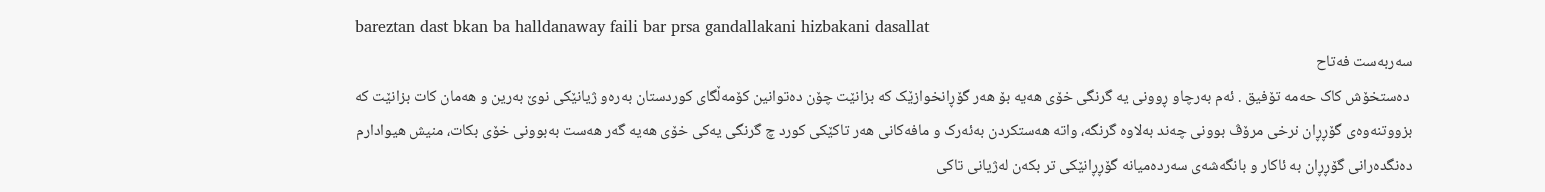bareztan dast bkan ba halldanaway faili bar prsa gandallakani hizbakani dasallat
سه‌ربه‌ست فه‌تاح
 ده‌ستخۆش کاک حه‌مه‌ تۆفیق . ئه‌م به‌رچاو ڕوونی یه‌ گرنگی خۆی هه‌یه‌ بۆ هه‌ر گۆڕانخوازێک که‌ بزانێت چۆن ده‌توانین کۆمه‌ڵگای کوردستان به‌ره‌و ژیانێکی نوێ به‌رین و هه‌مان کات بزانێت که‌ بزووتنه‌وه‌ی گۆڕڕان نرخی مرۆڤ بوونی چه‌ند به‌لاوه‌ گرنگه‌، واته‌ هه‌ستکردن به‌ئه‌رک و مافه‌کانی هه‌ر تاکێکی کورد چ گرنگی یه‌کی خۆی هه‌یه‌ گه‌ر هه‌ست به‌بوونی خۆی بکات، منیش هیوادارم ده‌نگده‌رانی گۆڕڕان به‌ ئاکار و بانگه‌شه‌ی سه‌رده‌میانه‌ گۆڕڕانێکی تر بکه‌ن له‌ژیانی تاکی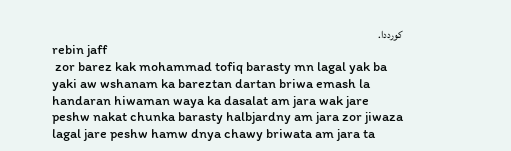کورددا.
rebin jaff
 zor barez kak mohammad tofiq barasty mn lagal yak ba yaki aw wshanam ka bareztan dartan briwa emash la handaran hiwaman waya ka dasalat am jara wak jare peshw nakat chunka barasty halbjardny am jara zor jiwaza lagal jare peshw hamw dnya chawy briwata am jara ta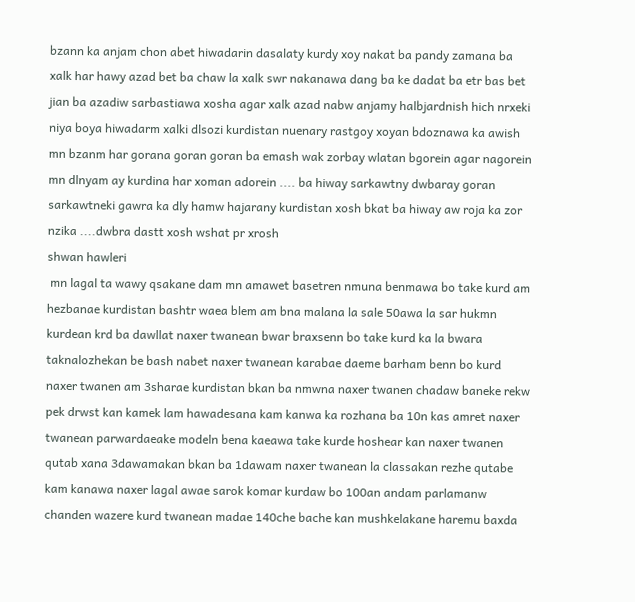bzann ka anjam chon abet hiwadarin dasalaty kurdy xoy nakat ba pandy zamana ba xalk har hawy azad bet ba chaw la xalk swr nakanawa dang ba ke dadat ba etr bas bet jian ba azadiw sarbastiawa xosha agar xalk azad nabw anjamy halbjardnish hich nrxeki niya boya hiwadarm xalki dlsozi kurdistan nuenary rastgoy xoyan bdoznawa ka awish mn bzanm har gorana goran goran ba emash wak zorbay wlatan bgorein agar nagorein mn dlnyam ay kurdina har xoman adorein .... ba hiway sarkawtny dwbaray goran sarkawtneki gawra ka dly hamw hajarany kurdistan xosh bkat ba hiway aw roja ka zor nzika ....dwbra dastt xosh wshat pr xrosh
shwan hawleri
 mn lagal ta wawy qsakane dam mn amawet basetren nmuna benmawa bo take kurd am hezbanae kurdistan bashtr waea blem am bna malana la sale 50awa la sar hukmn kurdean krd ba dawllat naxer twanean bwar braxsenn bo take kurd ka la bwara taknalozhekan be bash nabet naxer twanean karabae daeme barham benn bo kurd naxer twanen am 3sharae kurdistan bkan ba nmwna naxer twanen chadaw baneke rekw pek drwst kan kamek lam hawadesana kam kanwa ka rozhana ba 10n kas amret naxer twanean parwardaeake modeln bena kaeawa take kurde hoshear kan naxer twanen qutab xana 3dawamakan bkan ba 1dawam naxer twanean la classakan rezhe qutabe kam kanawa naxer lagal awae sarok komar kurdaw bo 100an andam parlamanw chanden wazere kurd twanean madae 140che bache kan mushkelakane haremu baxda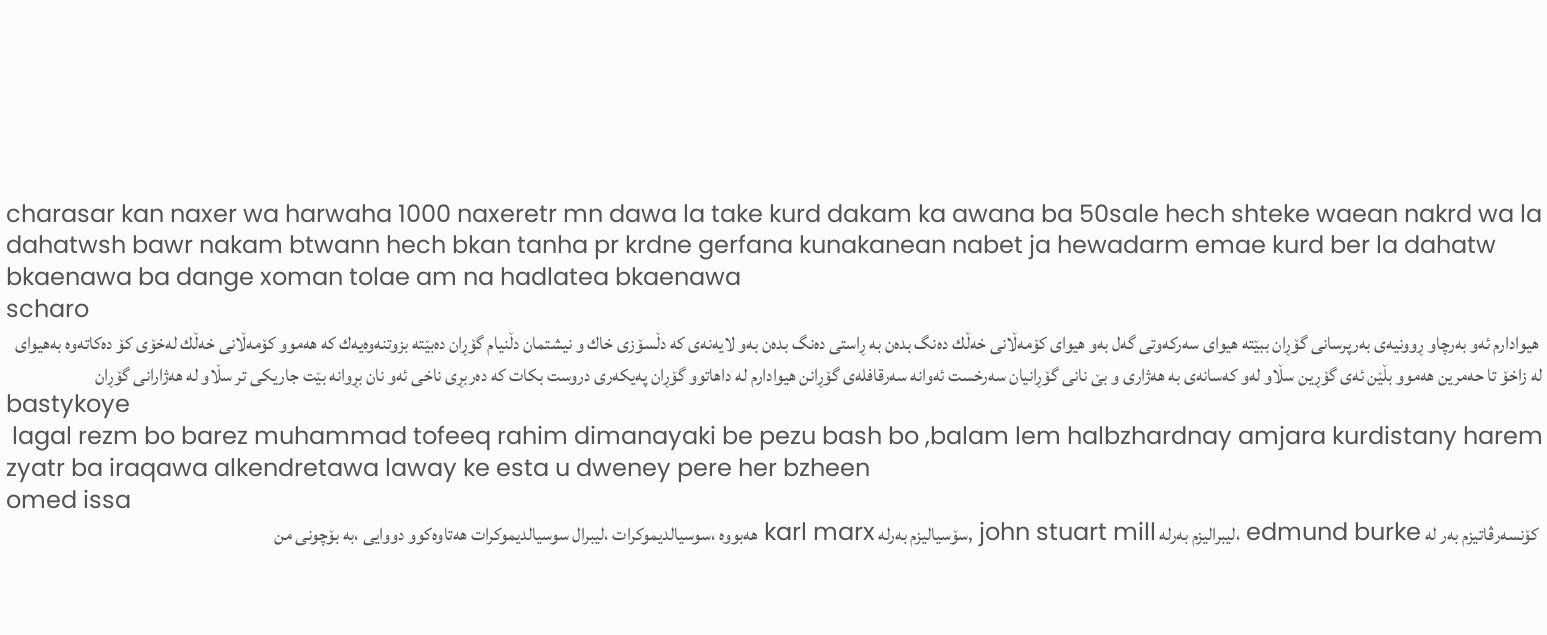charasar kan naxer wa harwaha 1000 naxeretr mn dawa la take kurd dakam ka awana ba 50sale hech shteke waean nakrd wa la dahatwsh bawr nakam btwann hech bkan tanha pr krdne gerfana kunakanean nabet ja hewadarm emae kurd ber la dahatw bkaenawa ba dange xoman tolae am na hadlatea bkaenawa
scharo
 هیوادارم ئه‌و به‌رچاو ڕوونیه‌ی به‌رپرسانی گۆڕان ببێته‌ هیوای سه‌رکه‌وتی گه‌ل به‌و هیوای کۆمه‌ڵانی خه‌ڵك ده‌نگ بده‌ن به‌ ڕاستی ده‌نگ بده‌ن به‌و لایه‌نه‌ی که‌ دڵسۆزی خاك و نیشتمان دڵنیام گۆڕان ده‌بێته‌ بزوتنه‌وه‌یه‌ك که‌ هه‌موو کۆمه‌ڵانی خه‌ڵك له‌خۆی کۆ ده‌کاته‌وه‌ به‌هیوای له‌ زاخۆ تا حه‌مرین هه‌موو بڵێن ئه‌ی گۆڕین سڵاو له‌و که‌سانه‌ی به‌ هه‌ژاری و بێ نانی گۆڕانیان سه‌رخست ئه‌وانه‌ سه‌رقافله‌ی گۆڕانن هیوادارم له‌ داهاتوو گۆڕان په‌یکه‌ری دروست بکات که‌ ده‌ربڕی ناخی ئه‌و نان بڕوانه‌ بێت جاریکی تر سڵاو له‌ هه‌ژارانی گۆڕان
bastykoye
 lagal rezm bo barez muhammad tofeeq rahim dimanayaki be pezu bash bo ,balam lem halbzhardnay amjara kurdistany harem zyatr ba iraqawa alkendretawa laway ke esta u dweney pere her bzheen
omed issa
 کۆنسه‌رڤاتیزم به‌ر له‌ edmund burke ،لیبرالیزم به‌رله‌ john stuart mill ,سۆسیالیزم به‌رله‌ karl marx هه‌بووه‌ ،سوسیالدیموکرات ،لیبرال سوسیالدیموکرات هه‌تاوه‌کوو دووایی ،به‌ بۆچونی من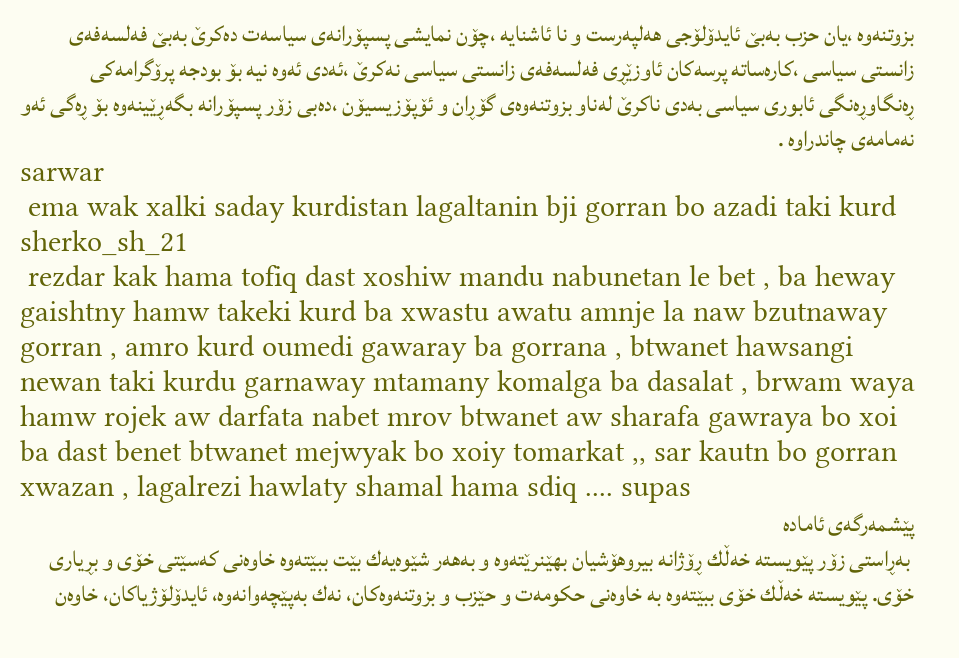بزوتنه‌وه‌ ،یان حزب به‌بێ ئایدۆلۆجی هه‌لپه‌رست و نا ئاشنایه‌ ،چۆن نمایشی پسپۆرانه‌ی سیاسه‌ت ده‌کرێ به‌بێ فه‌لسه‌فه‌ی زانستی سیاسی ،کاره‌ساته‌ پرسه‌کان ئاوزێڕی فه‌لسه‌فه‌ی زانستی سیاسی نه‌کرێ ،ئه‌دی ئه‌وه‌ نیه‌ بۆ بودجه‌ پرۆگرامه‌کی ڕه‌نگاوڕه‌نگی ئابوری سیاسی به‌دی ناکرێ له‌ناو بزوتنه‌وه‌ی گۆڕان و ئۆپۆزیسیۆن ،ده‌بی زۆر پسپۆرانه‌ بگه‌ڕێینه‌وه‌ بۆ ڕه‌گی ئه‌و نه‌مامه‌ی چاندراوه‌ .
sarwar
 ema wak xalki saday kurdistan lagaltanin bji gorran bo azadi taki kurd
sherko_sh_21
 rezdar kak hama tofiq dast xoshiw mandu nabunetan le bet , ba heway gaishtny hamw takeki kurd ba xwastu awatu amnje la naw bzutnaway gorran , amro kurd oumedi gawaray ba gorrana , btwanet hawsangi newan taki kurdu garnaway mtamany komalga ba dasalat , brwam waya hamw rojek aw darfata nabet mrov btwanet aw sharafa gawraya bo xoi ba dast benet btwanet mejwyak bo xoiy tomarkat ,, sar kautn bo gorran xwazan , lagalrezi hawlaty shamal hama sdiq .... supas
پێشمه‌رگه‌ی ئاماده‌
 به‌ڕاستی زۆر پێویسته‌ خه‌ڵك ڕۆژانه‌ بیروهۆشیان بهێنرێته‌وه‌ و به‌هه‌ر شێوه‌یه‌ك بێت ببێته‌وه‌ خاوه‌نی که‌سێتی خۆی و بڕیاری خۆی. پێویسته‌ خه‌ڵك خۆی ببێته‌وه‌ به‌ خاوه‌نی حکومه‌ت و حێزب و بزوتنه‌وه‌کان، نه‌ك به‌پێچه‌وانه‌وه‌، ئایدۆلۆژیاکان، خاوه‌ن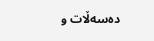ده‌سه‌ڵات و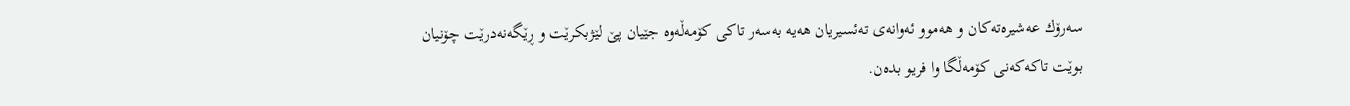سه‌رۆك عه‌شیره‌ته‌کان و هه‌موو ئه‌وانه‌ی ته‌ئسیریان هه‌یه‌ به‌سه‌ر تاکی کۆمه‌ڵه‌وه‌ جێیان پێ لێژبکرێت و ڕێگه‌نه‌درێت چۆنیان بوێت تاکه‌که‌نی کۆمه‌ڵگا وا فریو بده‌ن.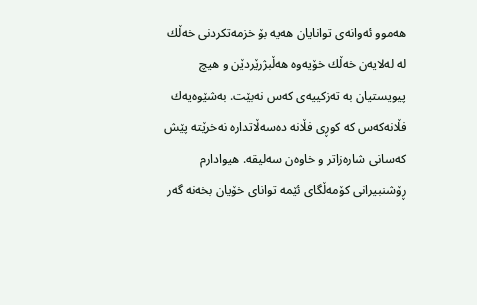هه‌موو ئه‌وانه‌ی توانایان هه‌یه‌ بۆ خزمه‌تکردنی خه‌ڵك له‌ له‌لایه‌ن خه‌ڵك خۆیه‌وه‌ هه‌ڵبژرێردێن و هیچ پیویستیان به‌ ته‌زکییه‌ی که‌س نه‌بێت. به‌شێوه‌یه‌ك فڵانه‌که‌س که‌ کوڕی فڵانه‌ ده‌سه‌ڵاتداره‌ نه‌خرێته‌ پێش که‌سانی شاره‌زاتر و خاوه‌ن سه‌لیقه‌. هیوادارم ڕۆشنبیرانی کۆمه‌ڵگای ئێمه‌ توانای خۆیان بخه‌نه‌ گه‌ر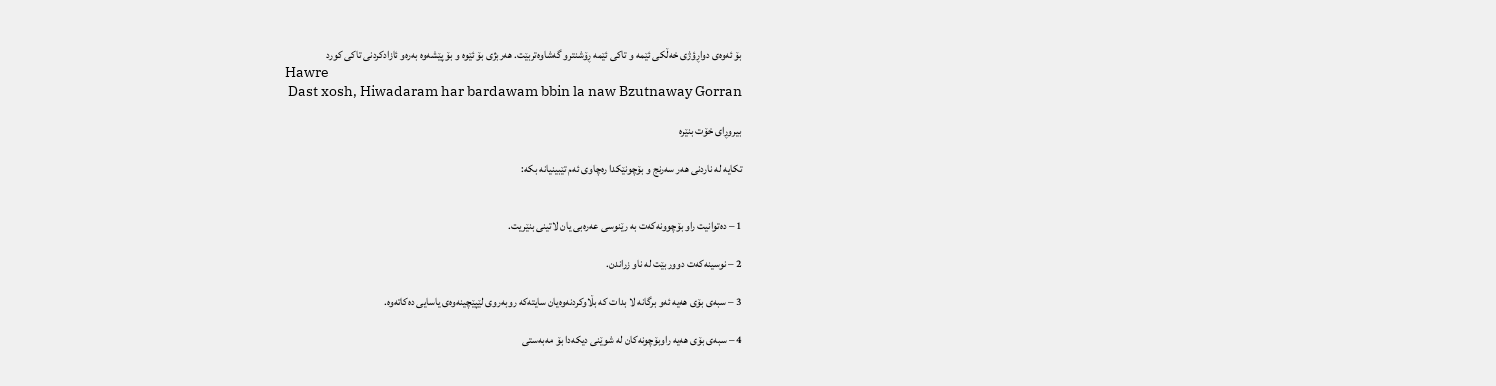بۆ ئه‌وه‌ی دواڕؤژی خه‌ڵکی ئێمه‌ و تاکی ئێمه‌ ڕۆشنترو گه‌شاوه‌تربێت. هه‌ربژی بۆ ئێوه‌ و بۆ پێشه‌وه‌ به‌ره‌و ئازادکردنی تاکی کورد
Hawre
 Dast xosh, Hiwadaram har bardawam bbin la naw Bzutnaway Gorran

بیروڕای خۆت بنێره‌

تکایه‌ له‌ ناردنی هه‌ر سه‌رنج و بۆچونێکدا ره‌چاوی ئه‌م تێبینیانه‌ بکه‌:


1 – ده‌توانیت راو بۆچوونه‌که‌ت به‌ رێنوسی عه‌ره‌بی یان لاتینی بنێریت.

2 – نوسینه‌که‌ت دووربێت له‌ ناو زراندن.

3 – سبه‌ی بۆی هه‌یه‌ ئه‌و برگانه‌ لا بدات که‌ بڵاوکردنه‌وه‌یان سایته‌که‌ روبه‌روی لێپێچینه‌وه‌ی یاسایی ده‌کاته‌وه‌.

4 – سبه‌ی بۆی هه‌یه‌ راوبۆچونه‌کان له‌ شوێنی دیکه‌دا بۆ مه‌به‌ستی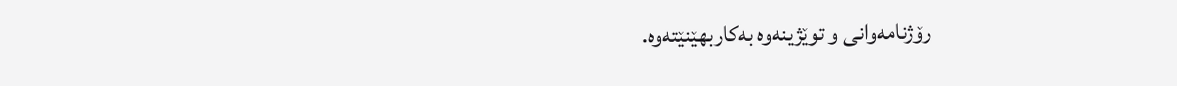رۆژنامه‌وانی و توێژینه‌وه‌ به‌کاربهێنێته‌وه‌.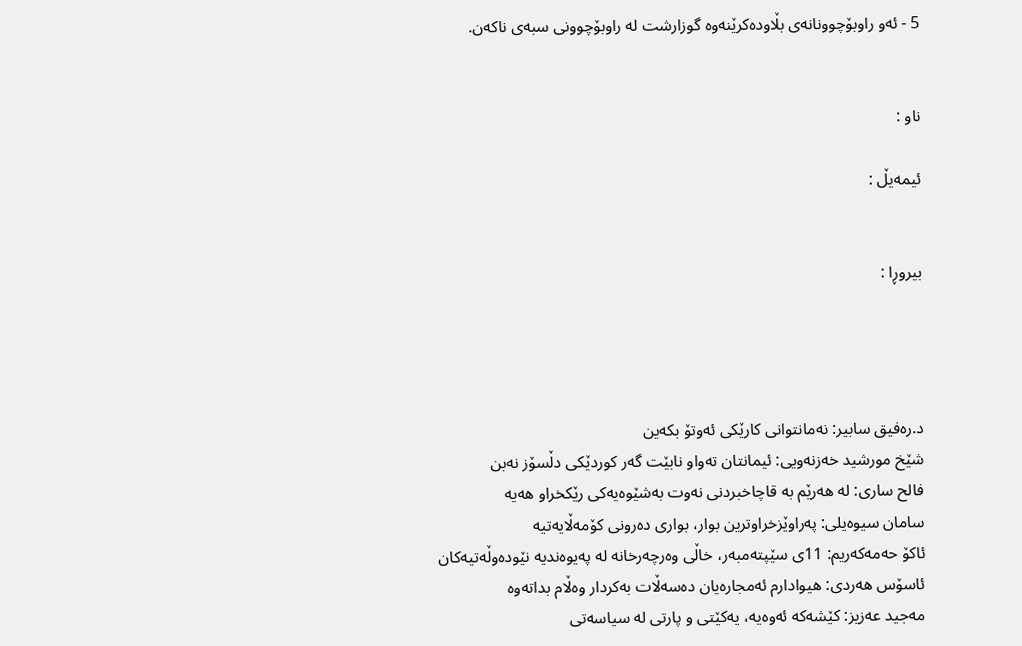5 - ئه‌و راوبۆچوونانه‌ی بڵاوده‌کرێنه‌وه‌ گوزارشت له‌ راوبۆچوونی سبه‌ی ناکه‌ن.


ناو :

ئیمه‌یڵ :


بیروڕا :




د.ره‌فیق سابیر: نه‌مانتوانی کارێکی ئه‌وتۆ بکه‌ین
شێخ مورشید خه‌زنه‌ویی: ئیمانتان ته‌واو نابێت گه‌ر کوردێکی دڵسۆز نه‌بن
فالح ساری‌: له‌ هه‌رێم به‌ قاچاخبردنی نه‌وت به‌شێوه‌یه‌كی رێكخراو هه‌یه‌
سامان سیوه‌یلی: په‌راوێزخراوترین بوار، بواری ده‌رونی كۆمه‌ڵایه‌تیه‌
ئاکۆ حه‌مه‌که‌ریم: 11ی سێپته‌مبه‌ر، خاڵی وه‌رچه‌رخانه‌ له‌ په‌یوه‌ندیه‌ نێوده‌وڵه‌تیه‌کان
ئاسۆس هه‌ردی‌: هیوادارم ئه‌مجاره‌یان ده‌سه‌ڵات به‌كردار وه‌ڵام بداته‌وه‌
مەجید عەزیز: کێشه‌که‌ ئه‌وه‌یه‌، یەکێتی و پارتی لە سیاسەتی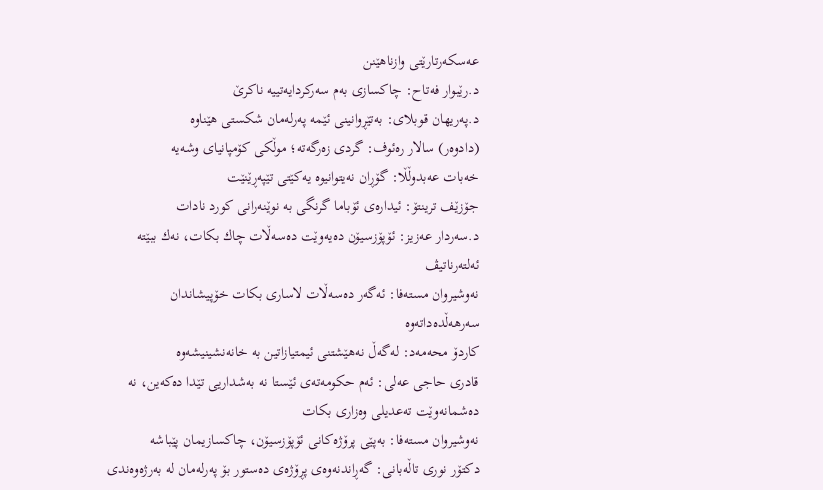عەسکەرتارێتی وازناهێنن
د.رێبوار فه‌تاح: چاكسازی به‌م سه‌ركردایه‌تییه‌ ناكرێ
د.په‌ریهان قوبلای: به‌تێڕوانینی ئێمه‌ په‌رله‌مان شكستی هێناوه‌
(دادوەر) سالار رەئوف: گردی زەرگەتە؛ موڵکی كۆمپانیای وشەیە
خه‌بات عه‌بدوڵڵا: گۆڕان نه‌یتوانیوه‌ یه‌کێتی تێپه‌ڕێنێت
جۆزێف ترینتۆ: ئیداره‌ی ئۆباما گرنگی به‌ نوێنه‌رانی كورد نادات
د.سه‌ردار عه‌زیز: ئۆپۆزسیۆن ده‌یه‌وێت ده‌سه‌ڵات چاك بكات، نه‌ك ببێته‌ ئه‌لته‌رناتیڤ
نه‌وشیروان مسته‌فا: ئه‌گه‌ر ده‌سه‌ڵات لاساری‌ بكات خۆپیشاندان سه‌رهه‌ڵده‌داته‌وه‌
كاردۆ محه‌مه‌د: له‌گه‌ڵ نه‌هێشتنی‌ ئیمتیازاتین به‌ خانه‌نشینیشه‌وه‌
قادری حاجی عەلی: ئەم حكومەتەی ئێستا نە بەشداریی تێدا دەكەین، نە دەشمانەوێت تەعدیلی وه‌زاری بكات
نه‌وشیروان مسته‌فا: به‌پێی پرۆژه‌كانی ئۆپۆزسیۆن، چاكسازیمان پێباشه‌
دكتۆر نوری‌ تاڵه‌بانی‌: گه‌ڕاندنه‌وه‌ی‌ پڕۆژه‌ی‌ ده‌ستور بۆ په‌رله‌مان له‌ به‌رژه‌وه‌ندی‌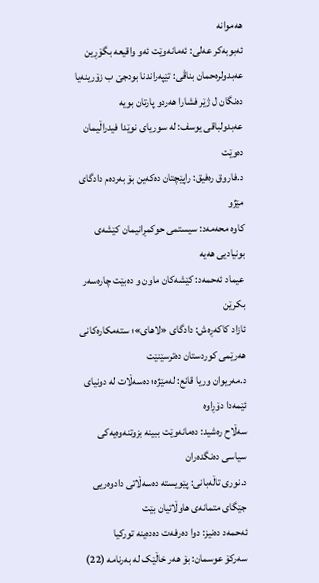هه‌موانه‌
ئه‌بوبه‌كر عه‌لی‌: ئه‌مانه‌وێت ئه‌و واقیعه‌ بگۆڕین
عه‌بدولره‌حمان بناڤی‌: تێپه‌راندنا بودجێ‌ ب زۆرینه‌یا ده‌نگان ل ژێر فشارا هه‌ردو پارتان بویه‌
عه‌بدولباقی‌ یوسف: له‌ سوریای‌ نوێدا فیدراڵیمان ده‌وێت
د.فاروق ره‌فیق: راپێچتان ده‌كه‌ین بۆ به‌رده‌م دادگای‌ مێژو
كاوه‌ محه‌مه‌د: سیستمی حوكمڕانیمان كێشه‌ی بونیادیی هه‌یه‌
عیماد ئەحمەد: کێشه‌کان ماون و ده‌بێت چاره‌سه‌ر بکرێن
ئازاد كاكەڕەش: دادگای «لاهای»؛ ستەمكارەكانی هەرێمی كوردستان دەترسێنێت
د.مه‌ریوان وریا قانع: لەمێژە؛ دەسەڵات لە دونیای ئێمەدا دۆڕاوە
سەڵاح رەشید: ده‌مانه‌وێت ببینه بزوتنه‌وه‌یه‌کی سیاسی ده‌نگده‌ران
د.نوری تاڵەبانی: پێویستە دەسەڵاتی دادوەریی جێگای متمانەی هاوڵاتیان بێت
ئه‌حمه‌د ده‌نیز: دوا ده‌رفه‌ت ده‌ده‌ینه‌ تورکیا
سه‌ركۆ عوسمان: بۆ هه‌ر خاڵێک له‌ به‌رنامه‌ (22)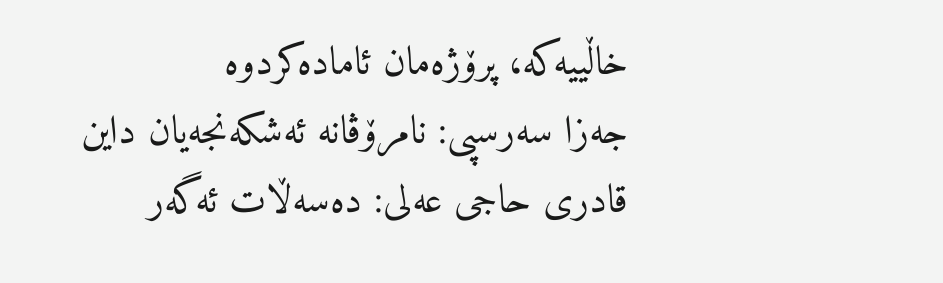خاڵییه‌كه‌، پرۆژه‌مان ئاماده‌كردوه‌
جەزا سەرسپی: نامرۆڤانە ئه‌شکه‌نجه‌یان داین
قادری حاجی عه‌لی: ده‌سه‌ڵات ئه‌گه‌ر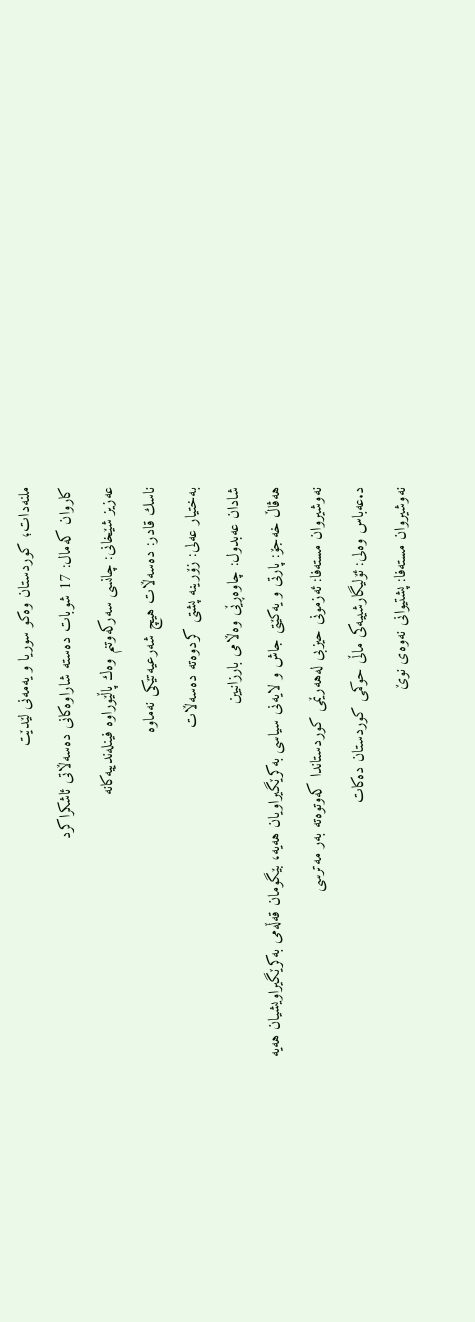ملنه‌دات؛ کوردستان وه‌کو سوریا و یه‌مه‌نی لێدێت
كاروان كه‌مال: 17 شوبات ده‌سته‌ شاراوه‌كانی‌ ده‌سه‌ڵاتی‌ ئاشكراكرد
عەزیز شێخانی: چانسی سه‌ركه‌وتنم وه‌ك پاڵێوراوه‌ فینله‌ندییه‌كانه‌
ناسك قادر: ده‌سه‌ڵات هیچ شه‌رعیه‌تێكی‌ نه‌ماوه‌
بەختیار عەلی: زۆرینە پشتی كردوەتە دەسەڵات
شادان عه‌بدول: چاوه‌ڕێی‌ وه‌ڵامی‌ بارزانیین
هه‌ڤاڵ خه‌جۆ: پارتی‌ و یه‌كێتی‌ جاش و لایه‌نی‌ سیاسی به‌كرێگیراویان هه‌یه‌، بێگومان قه‌ڵه‌می‌ به‌كرێگیراویشیان هه‌یه‌
نه‌وشیروان مسته‌فا: ئه‌زمونی‌ حیزبی‌ له‌هه‌رێمی‌ كوردستاندا كه‌وتوه‌ته‌ به‌ر مه‌ترسی‌
د.عه‌باس وه‌لی: ئۆلیگارشییەکی ماڵی حوکمی کوردستان ده‌کات
نه‌وشیروان مسته‌فا: پشتیوانی‌ نه‌وه‌ی‌ نوێ‌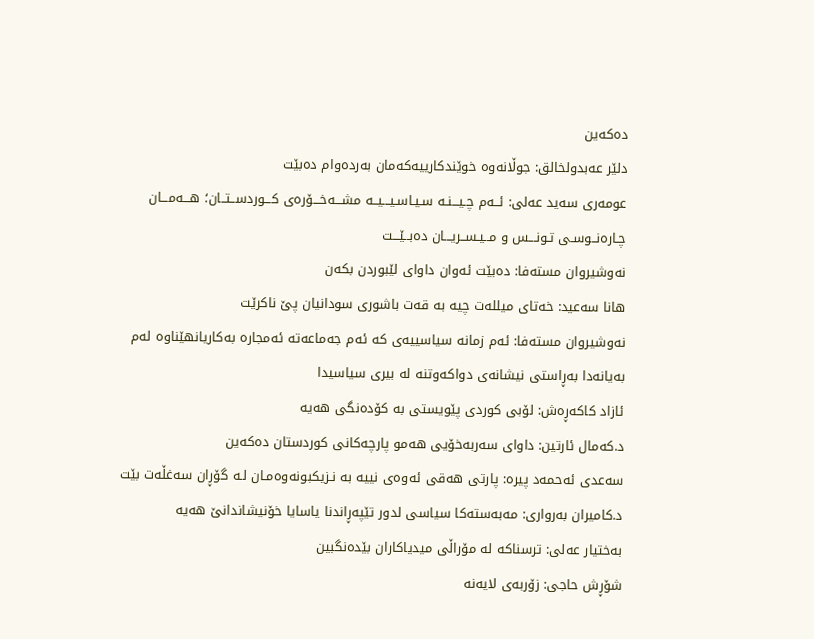ده‌كه‌ین
دلێر عه‌بدولخالق: جوڵانه‌وه‌ خوێندكارییه‌كه‌مان به‌رده‌وام ده‌بێت
عومه‌ری سه‌ید عه‌لی: ئــه‌م چـیـــنـه‌ سـیـاسـیـــیــه‌ مشـــه‌خـــۆره‌ی کـــوردســتــان؛ هـــه‌مـــان چـاره‌نــوسـی تـونـــس‌ و مــیـســریـــان ده‌بــێـــت
نه‌وشیروان مسته‌فا: ده‌بێت ئه‌وان داوای لێبوردن بکه‌ن
هانا سه‌عید: خەتای میللەت چیە بە قەت باشوری سودانیان پێ ناكرێت
نه‌وشیروان مسته‌فا: ئه‌م زمانه‌ سیاسییه‌ی‌ كه‌ ئه‌م جه‌ماعه‌ته‌ ئه‌مجاره‌ به‌كاریانهێناوه‌ له‌م به‌یانه‌دا به‌ڕاستی‌ نیشانه‌ی‌ دواكه‌وتنه‌ له‌ بیری سیاسیدا
ئازاد كاكه‌ڕه‌ش: لۆبی‌ كوردی‌ پێویستی‌ به‌ كۆده‌نگی‌ هه‌یه‌
د.که‌مال ئارتین: داوای‌ سەربەخۆیی‌ هەمو پارچەکانی‌ کوردستان دەکه‌ین
سه‌عدی‌ ئه‌حمه‌د پیره‌: پارتی‌ هه‌قی‌ ئه‌وه‌ی‌ نییه‌ به‌ نـزیكبونه‌وه‌مـان لـه‌ گۆڕان سه‌غڵه‌ت بێت
د.كامیران به‌رواری‌: مه‌به‌سته‌كا سیاسی لدور تێپه‌ڕاندنا یاسایا خۆنیشاندانێ‌ هه‌یه‌
به‌ختیار عه‌لی‌: ترسناكه‌ له‌ مۆراڵی‌ میدیاكاران بێده‌نگبین
شۆڕش حاجی: زۆربه‌ی لایه‌نه‌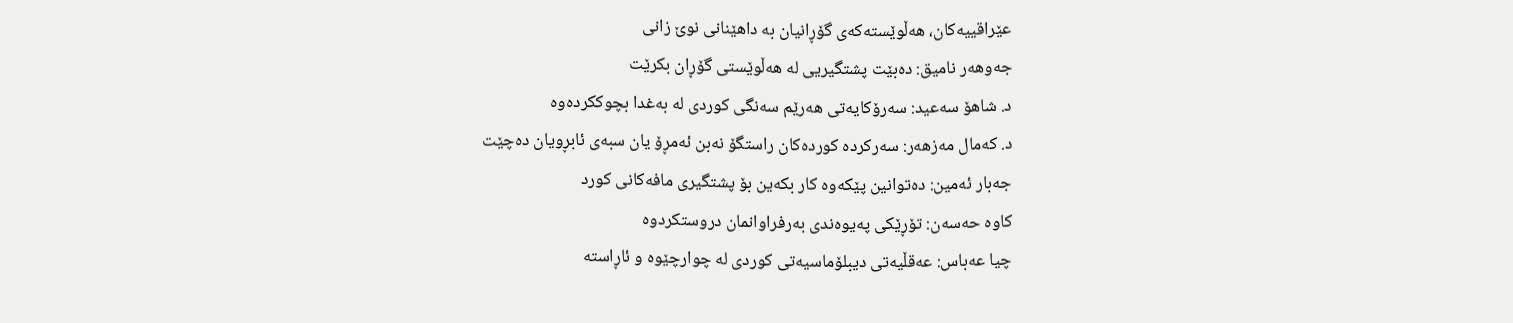عێراقییه‌كان، هه‌ڵوێسته‌كه‌ی‌ گۆڕانیان به‌ داهێنانی‌ نوێ‌ زانی‌
جه‌وهه‌ر نامیق: ده‌بێت پشتگیریی‌ له‌ هه‌ڵوێستی گۆڕان بكرێت
د. شاهۆ سه‌عید: سه‌رۆكایه‌تی‌ هه‌رێم سه‌نگی‌ كوردی‌ له‌ به‌غدا بچوككرده‌وه‌
د. كه‌مال مه‌زهه‌ر: سه‌ركرده‌ كورده‌كان راستگۆ نه‌بن ئه‌مڕۆ یان سبه‌ی ئابڕویان ده‌چێت
جه‌بار ئه‌مین: ده‌توانین پێكه‌وه‌ كار بكه‌ین بۆ پشتگیری‌ مافه‌كانی‌ كورد
كاوه‌ حه‌سه‌ن: تۆڕێكی‌ په‌یوه‌ندی‌ به‌رفراوانمان دروستكردوه
چیا عه‌باس: عەقڵیەتی دیبلۆماسیەتی کوردی لە چوارچێوە و ئاڕاستە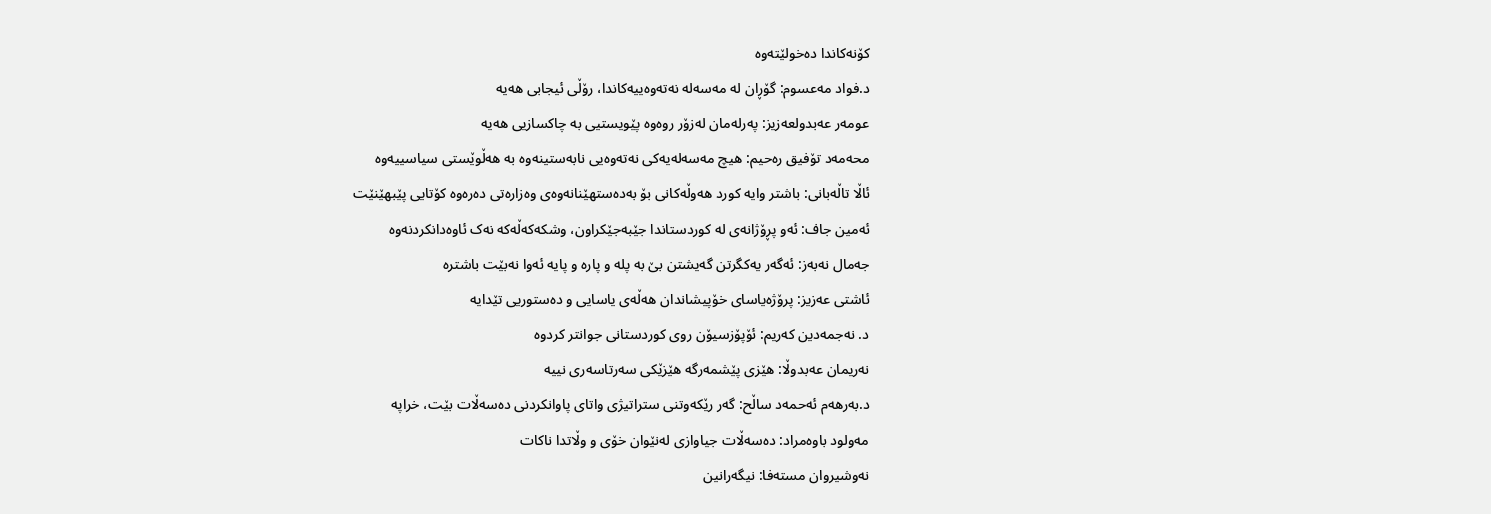کۆنەکاندا دەخولێتەوە
د.فواد مه‌عسوم: گۆڕان له‌ مه‌سه‌له‌ نه‌ته‌وه‌ییه‌كاندا، رۆڵی‌ ئیجابی‌ هه‌یه‌
عومه‌ر عه‌بدولعه‌زیز: په‌رله‌مان‌ له‌زۆر روه‌وه‌ پێویستیی‌ به‌ چاكسازیی‌ هه‌یه‌
محه‌مه‌د تۆفیق ره‌حیم: هیچ مه‌سه‌له‌یه‌كی نه‌ته‌وه‌یی‌ نابه‌ستینه‌وه‌ به‌ هه‌ڵوێستی‌ سیاسییه‌وه‌
ئاڵا تاڵه‌بانی: باشتر وایه‌ كورد هه‌وڵه‌كانی بۆ به‌ده‌ستهێنانه‌وه‌ی وه‌زاره‌تی ده‌ره‌وه‌ كۆتایی پێبهێنێت
ئه‌مین جاف: ئەو پڕۆژانەی لە کوردستاندا جێبەجێکراون، وشکەکەڵەکە نەک ئاوەدانکردنەوە
جه‌مال نه‌به‌ز: ئەگەر یەکگرتن گەیشتن بێ بە پلە و پارە و پایە ئەوا نه‌بێت باشتره‌
ئاشتی‌ عه‌زیز: پرۆژه‌یاسای‌ خۆپیشاندان هه‌ڵه‌ی‌ یاسایی‌ و ده‌ستوریی تێدایه‌
د. نه‌جمه‌دین كه‌ریم: ئۆپۆزسیۆن روی‌ كوردستانی‌ جوانتر كردوه‌
نه‌ریمان عه‌بدوڵا: هێزی پێشمه‌رگه‌ هێزێکی سه‌رتاسه‌ری نییه‌
د.به‌رهه‌م ئه‌حمه‌د ساڵح: گه‌ر رێكه‌وتنی‌ ستراتیژی‌ واتای‌ پاوانكردنی‌ ده‌سه‌ڵات بێت، خراپه‌
مه‌ولود باوه‌مراد: ده‌سه‌ڵات جیاوازی‌ له‌نێوان خۆی‌ و وڵاتدا ناكات
نه‌وشیروان مسته‌فا: نیگه‌رانین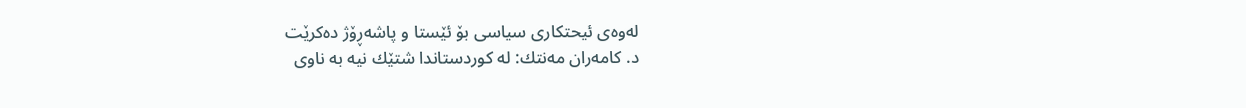له‌وه‌ی‌ ئیحتكاری‌ سیاسی‌ بۆ ئێستا و پاشه‌ڕۆژ ده‌كرێت
د. كامه‌ران مه‌نتك: له‌ كوردستاندا شتێك نیه‌ به‌ ناوی‌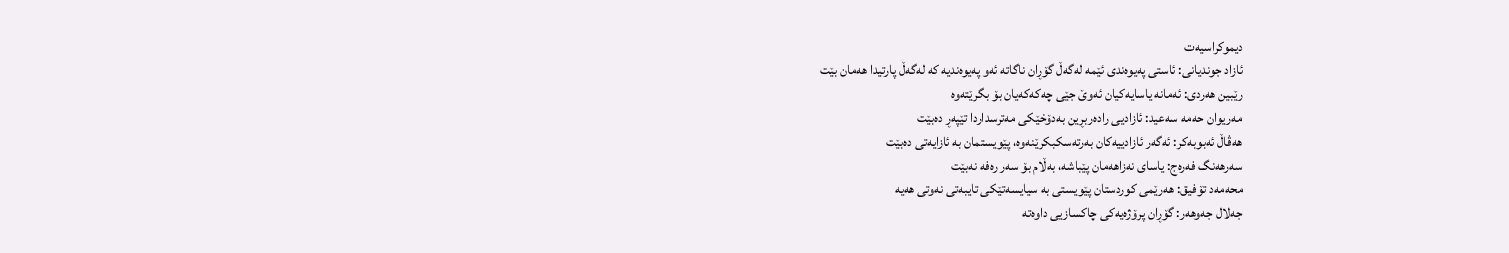دیموكراسیه‌ت
ئازاد جوندیانی: ئاستی په‌یوه‌ندی ئێمه‌ له‌گه‌ڵ گۆڕان ناگاته‌ ئه‌و په‌یوه‌ندیه‌ که‌ له‌گه‌ڵ پارتیدا هه‌مان بێت
رێبین هه‌ردی: ئه‌مانه‌ یاسایه‌كیان ئه‌وێ جێی چه‌كه‌كه‌یان بۆ بگرێته‌وه‌
مه‌ریوان حه‌مه‌ سه‌عید: ئازادیی‌ راده‌ربڕین به‌دۆخێكی‌ مه‌ترسداردا تێپه‌ڕ ده‌بێت
هه‌ڤاڵ‌ ئه‌بوبه‌كر: ئه‌گه‌ر ئازادییه‌كان به‌رته‌سكبكرێنه‌وه‌، پێویستمان به‌ ئازایه‌تی ده‌بێت
سه‌رهه‌نگ فه‌ره‌ج: یاسای نه‌زاهه‌مان پێباشه‌، به‌ڵام بۆ سه‌ر ره‌فه‌ نه‌بێت
محه‌مه‌د تۆفیق: هه‌رێمی‌ كوردستان پێویستی‌ به‌ سیایسه‌تێكی‌ تایبه‌تی‌ نه‌وتی‌ هه‌یه‌
جه‌لال جه‌وهه‌ر: گۆڕان پرۆژه‌یه‌كی‌ چاكسازیی‌ داوه‌ته‌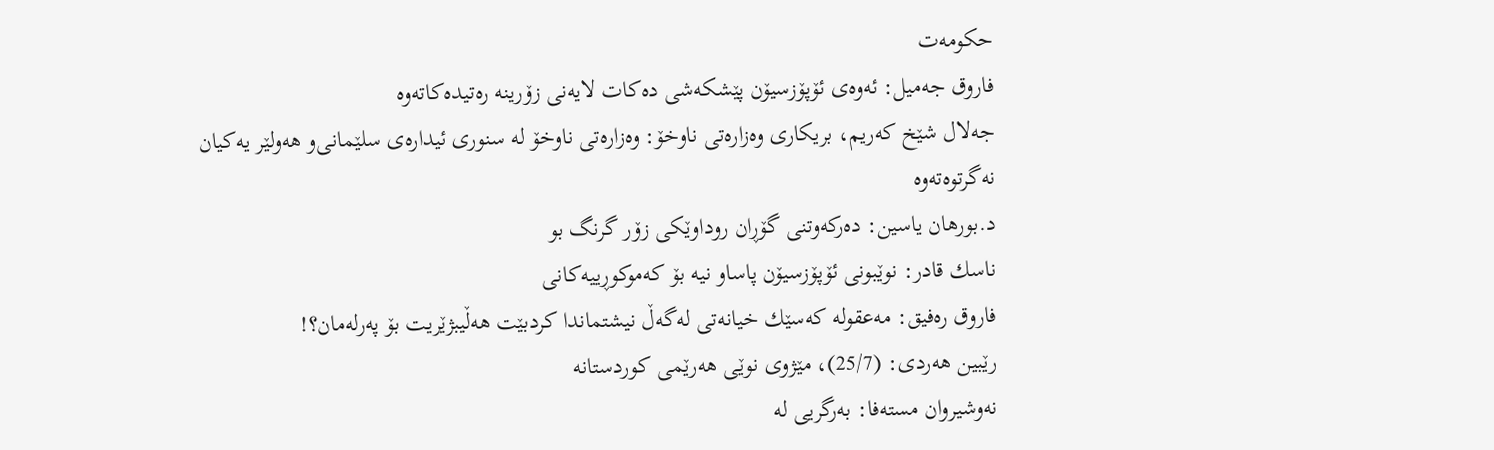حكومه‌ت
فاروق جه‌میل: ئه‌وه‌ی‌ ئۆپۆزسیۆن پێشكه‌شی‌ ده‌كات لایه‌نی‌ زۆرینه‌ ره‌تیده‌كاته‌وه‌
جه‌لال شێخ كه‌ریم، بریكاری‌ وه‌زاره‌تی‌ ناوخۆ: وه‌زاره‌تی‌ ناوخۆ له‌ سنوری‌ ئیداره‌ی‌ سلێمانی‌‌و هه‌ولێر یه‌كیان نه‌گرتوه‌ته‌وه‌
د.بورهان یاسین: ده‌ركه‌وتنی‌ گۆڕان روداوێكی‌ زۆر گرنگ بو
ناسك قادر: نوێبونی ئۆپۆزسیۆن پاساو نیه‌ بۆ كه‌موكوڕییه‌كانی
فاروق ره‌فیق: مه‌عقوله‌ كه‌سێك خیانه‌تی له‌گه‌ڵ نیشتماندا كردبێت هه‌ڵیبژێریت بۆ په‌رله‌مان؟!
رێبین هه‌ردی‌: (25/7)، مێژوی‌ نوێی‌ هه‌رێمی‌ كوردستانه‌
نه‌وشیروان مسته‌فا: به‌رگریی‌ له‌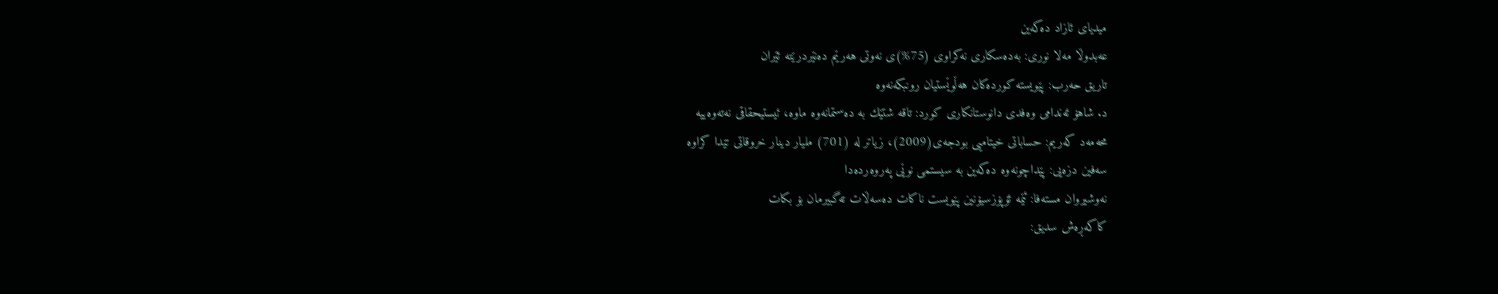میدیای‌ ئازاد ده‌كه‌ین
عه‌بدوڵا مه‌لا نوری: به‌ده‌سكاری‌ نه‌كراوی‌ (75%)ی نه‌وتی‌ هه‌رێم ده‌نێردرێته‌ ئێران
تاریق حه‌رب: پێویسته‌ کورده‌کان هه‌ڵوێستیان رونبکه‌نه‌وه‌
د. شاهۆ ئه‌ندامی‌ وه‌فدی‌ دانوستانكاری‌ كورد: تاقه‌ شتێك به‌ ده‌ستمانه‌وه‌ ماوه‌، ئیستیحقاقی‌ نه‌ته‌وه‌ییه‌
محه‌مه‌د كه‌ریم: حساباتی‌ خیتامیی‌ بودجه‌ی‌(2009)، زیاتر له‌ (701) ملیار دینار خروقاتی‌ تێدا كراوه‌
سه‌فین دزه‌یی: پێداچونه‌وه‌ ده‌كه‌ین به‌ سیستمی نوێی په‌روه‌رده‌دا
نه‌وشیروان مسته‌فا: ئێمه‌ ئۆپۆزسیۆنین پێویست ناكات ده‌سه‌ڵات ته‌گبیرمان بۆ بكات
كاكه‌ڕه‌ش سدیق: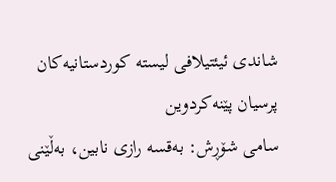شاندی ئیئتیلافی لیسته‌ كوردستانیه‌كان پرسیان پێنه‌كردوین
سامی شۆڕش: به‌قسه‌ رازی نابین، به‌ڵێنی‌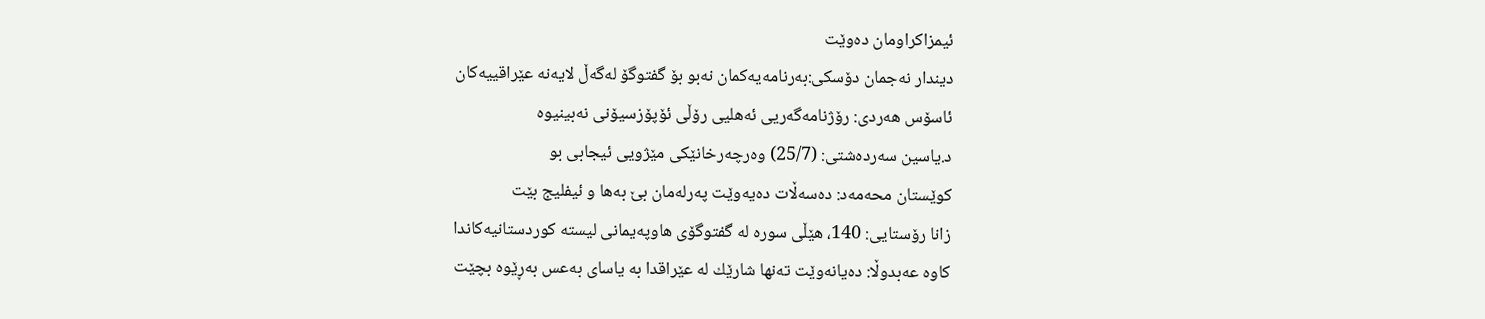ئیمزاكراومان ده‌وێت
دیندار نه‌جمان دۆسكی:به‌رنامه‌یه‌كمان نه‌بو بۆ گفتوگۆ له‌گه‌ڵ‌ لایه‌نه‌ عێراقییه‌كان
ئاسۆس هه‌ردی‌: رۆژنامه‌گه‌ریی‌ ئه‌هلیی‌ رۆڵی‌ ئۆپۆزسیۆنی‌ نه‌بینیوه‌
د.یاسین سه‌رده‌شتی‌: (25/7) وه‌رچه‌رخانێكی مێژویی ئیجابی بو
كوێستان محه‌مه‌د: ده‌سه‌ڵات ده‌یه‌وێت په‌رله‌مان بێ به‌ها و ئیفلیج بێت
زانا رۆستایی: 140، هێڵی سوره‌ له‌ گفتوگۆی هاوپه‌یمانی لیسته‌ كوردستانیه‌كاندا
كاوه‌ عه‌بدوڵا: ده‌یانه‌وێت ته‌نها شارێك له‌ عێراقدا به‌ یاسای به‌عس به‌ڕێوه‌ بچێت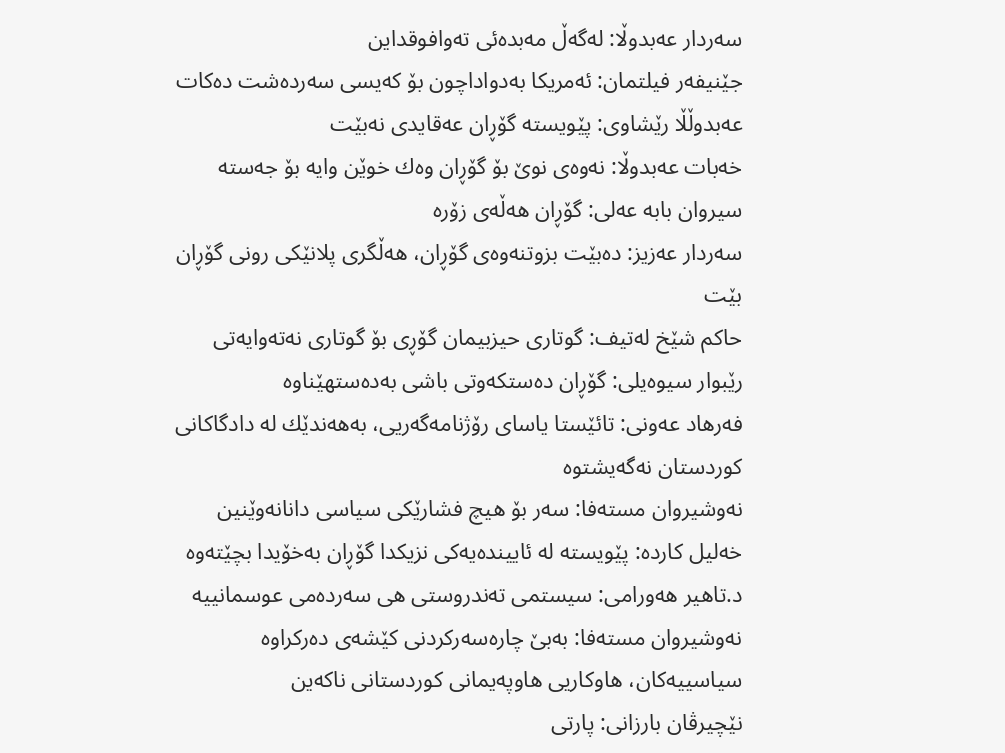سه‌ردار عه‌بدوڵا: له‌گه‌ڵ مه‌بده‌ئی‌ ته‌وافوقداین
جێنیفه‌ر فیلتمان: ئه‌مریكا به‌دواداچون بۆ كه‌یسی‌ سه‌رده‌شت ده‌كات
عه‌بدوڵڵا رێشاوی‌: پێویسته‌ گۆڕان عه‌قایدی‌ نه‌بێت
خه‌بات عه‌بدوڵا: نه‌وه‌ی‌ نوێ‌ بۆ گۆڕان وه‌ك خوێن وایه‌ بۆ جه‌سته‌
سیروان بابه‌ عه‌لی: گۆڕان هه‌ڵه‌ی زۆره‌
سه‌ردار عه‌زیز: ده‌بێت بزوتنه‌وه‌ی‌ گۆڕان، هه‌ڵگری پلانێکی رونی گۆڕان بێت
حاكم شێخ له‌تیف: گوتاری‌ حیزبیمان گۆڕی‌ بۆ گوتاری‌ نه‌ته‌وایه‌تی‌
رێبوار سیوه‌یلی‌: گۆڕان ده‌ستكه‌وتی‌ باشی‌ به‌ده‌ستهێناوه‌
فه‌رهاد عه‌ونی‌: تائێستا یاسای‌ رۆژنامه‌گه‌ریی‌، به‌هه‌ندێك له‌ دادگاكانی‌ كوردستان نه‌گه‌یشتوه‌
نه‌وشیروان مسته‌فا: سه‌ر بۆ هیچ فشارێكی سیاسی دانانه‌وێنین
خه‌لیل كارده‌: پێویسته‌ له‌ ئایینده‌یه‌كی نزیكدا گۆڕان به‌خۆیدا بچێته‌وه‌
د.تاهیر هه‌ورامی‌: سیستمی‌ ته‌ندروستی‌ هی‌ سه‌رده‌می‌ عوسمانییه‌
نه‌وشیروان مسته‌فا: به‌بێ‌ چاره‌سه‌ركردنی‌ كێشه‌ی‌ ده‌ركراوه‌ سیاسییه‌كان، هاوكاریی‌ هاوپه‌یمانی كوردستانی‌ ناكه‌ین
نێچیرڤان بارزانی‌: پارتی‌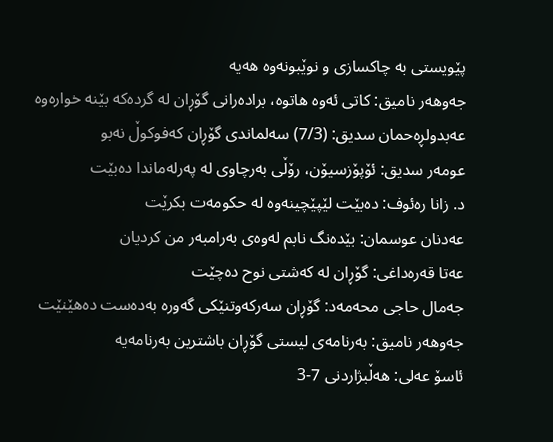پێویستی‌ به‌ چاكسازی‌ و نوێبونه‌وه‌ هه‌یه‌
جه‌وهه‌ر نامیق: كاتی ئه‌وه‌ هاتوه‌، براده‌رانی گۆڕان له‌ گرده‌كه‌ بێنه‌ خواره‌وه‌
عه‌بدولڕه‌حمان سدیق: (7/3) سه‌لماندی گۆڕان كه‌فوكوڵ‌ نه‌بو
عومه‌ر سدیق: ئۆپۆزسیۆن، رۆڵی‌ به‌رچاوی‌ له‌ په‌رله‌ماندا ده‌بێت
د. زانا ره‌ئوف: ده‌بێت لێپێچینه‌وه‌ له‌ حكومه‌ت بكرێت
عه‌دنان عوسمان: بێده‌نگ نابم له‌وه‌ی‌ به‌رامبه‌ر من كردیان
عه‌تا قه‌ره‌داغی‌: گۆڕان له‌ كه‌شتی‌ نوح ده‌چێت
جه‌مال حاجی محه‌مه‌د: گۆڕان سه‌ركه‌وتنێكی‌ گه‌وره‌ به‌ده‌ست ده‌هێنێت
جه‌وهه‌ر نامیق: به‌رنامه‌ی‌ لیستی‌ گۆڕان باشترین به‌رنامه‌یه‌
ئاسۆ عه‌لی: هه‌ڵبژاردنی 7-3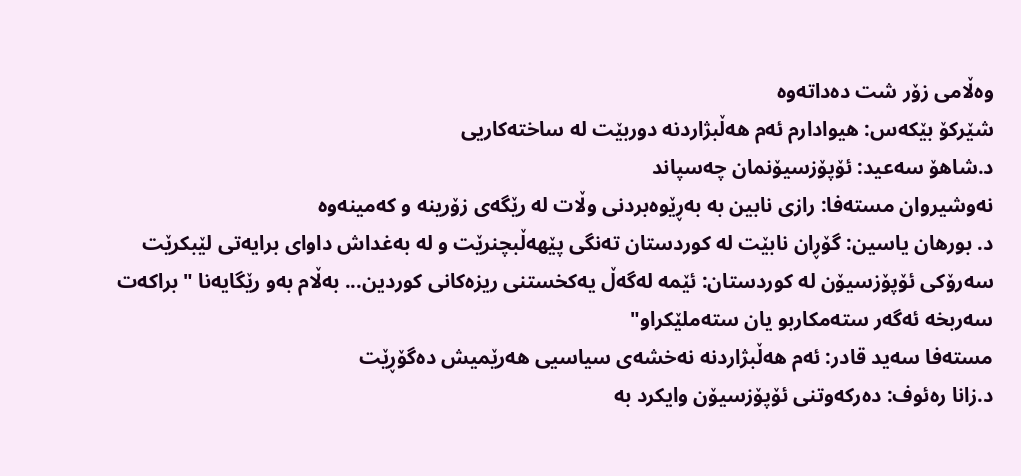وه‌ڵامی زۆر شت ده‌داته‌وه‌
شێركۆ بێكه‌س: هیوادارم ئه‌م هه‌ڵبژاردنه‌ دوربێت له‌ ساخته‌كاریی‌
د.شاهۆ سه‌عید: ئۆپۆزسیۆنمان چه‌سپاند
نه‌وشیروان مسته‌فا: رازی نابین به‌ به‌ڕێوه‌بردنی وڵات له‌ رێگه‌ی‌ زۆرینه‌ و كه‌مینه‌وه‌
د. بورهان یاسین: گۆڕان نابێت له‌ كوردستان ته‌نگی‌ پێهه‌ڵبچنرێت ‌و له‌ به‌غداش داوای‌ برایه‌تی‌ لێبكرێت
سه‌رۆكی‌ ئۆپۆزسیۆن له‌ كوردستان: ئێمه‌ له‌گه‌ڵ یه‌كخستنی‌ ریزه‌كانی‌ كوردین... به‌ڵام به‌و رێگایه‌نا "براكه‌ت سه‌ربخه‌ ئه‌گه‌ر سته‌مكاربو یان سته‌ملێكراو"
مسته‌فا سه‌ید قادر: ئه‌م هه‌ڵبژاردنه‌ نه‌خشه‌ی‌ سیاسیی‌ هه‌رێمیش ده‌گۆڕێت
د.زانا ره‌ئوف: ده‌ركه‌وتنی‌ ئۆپۆزسیۆن وایكرد به‌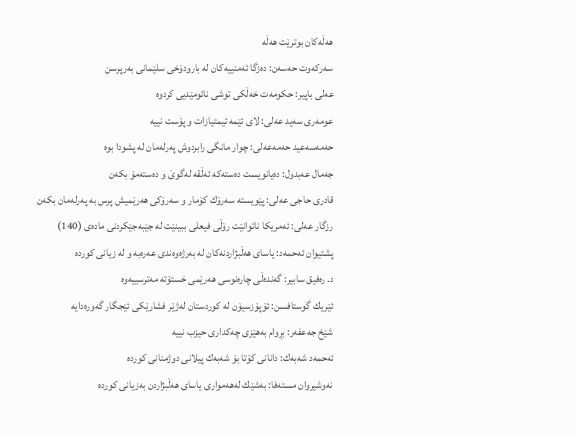هه‌ڵه‌كان بوترێت هه‌ڵه‌
سه‌ركه‌وت حه‌سه‌ن: ده‌زگا ئه‌منییه‌كان له‌ بارودۆخی‌ سلێمانی‌ به‌رپرسن
عه‌لی‌ باپیر: حكومه‌ت خه‌ڵكی‌ توشی‌ نائومێدیی‌ كردوه‌
عومه‌ری سه‌ید عه‌لی: لای ئێمه‌ ئیمتیازات و پۆست نییه‌
حه‌مه‌سه‌عید حه‌مه‌عه‌لی: چوار مانگی رابردوش په‌رله‌مان له‌ پشودا بوه‌
جه‌مال عه‌بدول: ده‌یانویست ده‌سته‌كه‌ ئه‌ڵقه‌ له‌گوێ‌ ‌و ده‌سته‌مۆ بكه‌ن
قادری‌ حاجی‌ عه‌لی‌: پێویسته‌ سه‌رۆك كۆمار و سه‌رۆكی‌ هه‌رێمیش پرس به‌ په‌رله‌مان بكه‌ن
رزگار عه‌لی‌: ئه‌مریكا ناتوانێت رۆڵی‌ فیعلی‌ ببینێت له‌ جێبه‌جێكردنی‌ ماده‌ی‌ (140)
پشتیوان ئه‌حمه‌د: یاسای هه‌ڵبژاردنه‌كان له‌ به‌رژه‌وه‌ندی عه‌ره‌به‌ ‌و له‌ زیانی كورده‌
د. ره‌فیق سابیر: گه‌نده‌ڵی‌ چاره‌نوسی‌ هه‌رێمی‌ خستۆته‌ مه‌ترسییه‌وه‌
ئێریك گوستافسن: ئۆپۆزسیۆن له‌ كوردستان له‌ژێر فشارێكی‌ ئێجگار گه‌وره‌دایه‌
شێخ جه‌عفه‌ر: بڕوام به‌هێزی‌ چه‌كداری‌ حیزب نییه‌
ئه‌حمه‌د شه‌به‌ك: دانانی‌ كۆتا بۆ شه‌به‌ك پیلانی‌ دوژمنانی‌ كورده‌
نه‌وشیروان مسته‌فا: به‌شێك له‌هه‌مواری‌ یاسای‌ هه‌ڵبژاردن به‌زیانی‌ كورده‌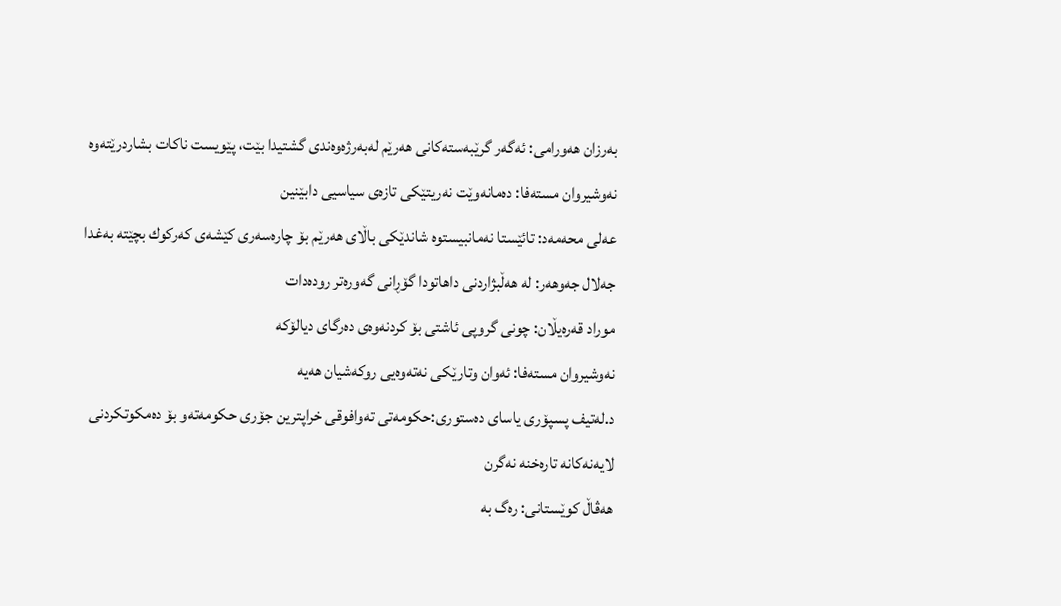به‌رزان هه‌ورامی: ئه‌گه‌ر گرێبه‌سته‌كانی‌ هه‌رێم له‌به‌رژه‌وه‌ندی‌ گشتیدا بێت، پێویست ناكات بشاردرێته‌وه‌
نه‌وشیروان مسته‌فا: ده‌مانه‌وێت نه‌ریتێكی تازه‌ی سیاسیی دابێنین
عه‌لی‌ محه‌مه‌د: تائێستا نه‌مانبیستوه‌ شاندێكی‌ باڵای‌ هه‌رێم بۆ چاره‌سه‌ری‌ كێشه‌ی‌ كه‌ركوك بچێته‌ به‌غدا
جه‌لال جه‌وهه‌ر: له‌ هه‌ڵبژاردنی‌ داهاتودا گۆڕانی‌ گه‌وره‌تر روده‌دات
موراد قه‌ره‌یڵان: چونی‌ گروپی‌ ئاشتی‌ بۆ كردنه‌وه‌ی‌ ده‌رگای‌ دیالۆكه‌
نه‌وشیروان مسته‌فا: ئه‌وان وتارێكی‌ نه‌ته‌وه‌یی روكه‌شیان هه‌یه‌
د.له‌تیف پسپۆری‌ یاسای‌ ده‌ستوری‌:حكومه‌تی‌ ته‌وافوقی‌ خراپترین جۆری‌ حكومه‌ته‌و بۆ ده‌مكوتكردنی‌ لایه‌نه‌كانه‌ تاره‌خنه‌ نه‌گرن
هه‌ڤاڵ کوێستانی: ره‌گ به‌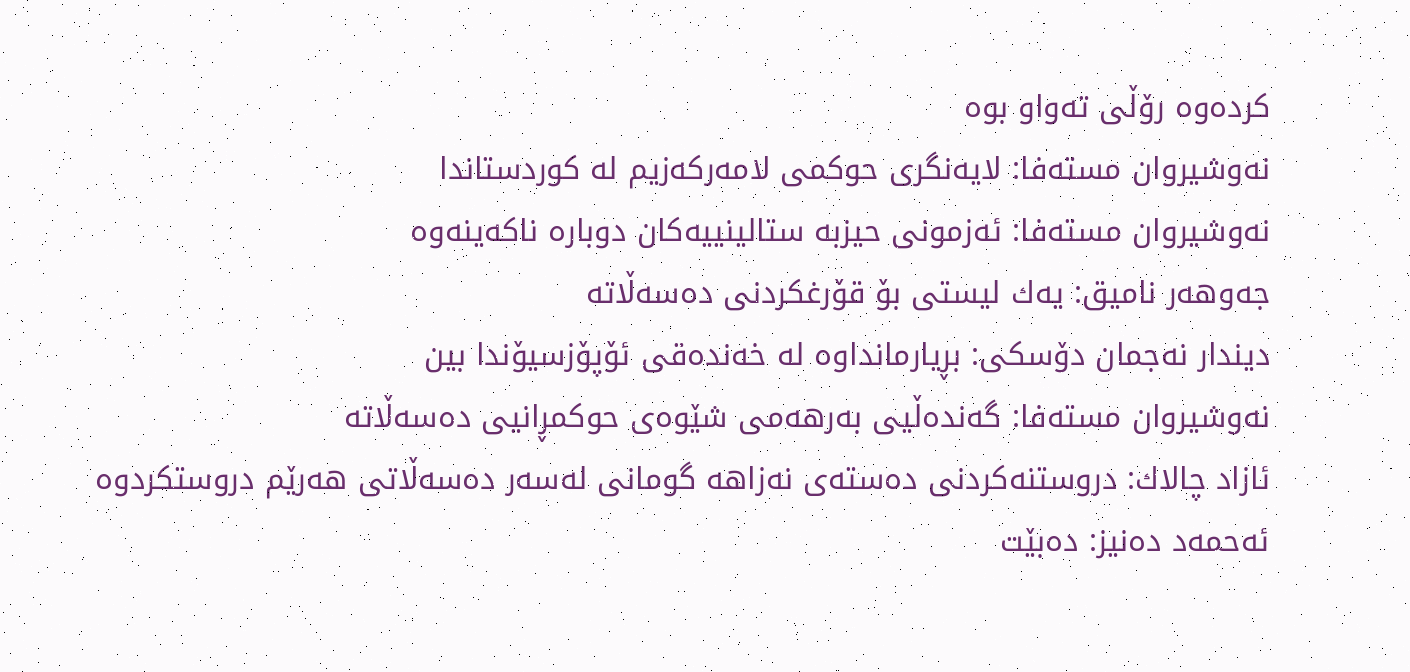کرده‌وه‌ رۆڵی ته‌واو بوه‌
نه‌وشیروان مسته‌فا: لایه‌نگری حوكمی لامه‌ركه‌زیم له‌ كوردستاندا
نه‌وشیروان مسته‌فا: ئه‌زمونی‌ حیزبه‌ ستالینییه‌كان دوباره‌ ناكه‌ینه‌وه‌
جه‌وهه‌ر نامیق: یه‌ك لیستی‌ بۆ قۆرغكردنی‌ ده‌سه‌ڵاته‌
دیندار نه‌جمان دۆسكی‌: بڕیارمانداوه‌ له‌ خه‌نده‌قی‌ ئۆپۆزسیۆندا بین
نه‌وشیروان مسته‌فا: گه‌نده‌ڵیی‌ به‌رهه‌می شێوه‌ی حوكمڕانیی‌ ده‌سه‌ڵاته‌
ئازاد چالاك: دروستنه‌كردنی‌ ده‌سته‌ی‌ نه‌زاهه‌ گومانی‌ له‌سه‌ر ده‌سه‌ڵاتی‌ هه‌رێم دروستكردوه‌
ئه‌حمه‌د ده‌نیز: ده‌بێت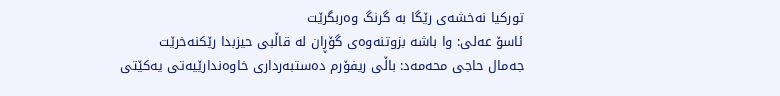توركیا نه‌خشه‌ی‌ رێگا به‌ گرنگ وه‌ربگرێت
ئاسۆ عه‌لی‌: وا باشه‌ بزوتنه‌وه‌ی‌ گۆڕان له‌ قاڵبی حیزبدا رێكنه‌خرێت
جه‌مال حاجی محه‌مه‌د: باڵی‌ ریفۆرم ده‌ستبه‌رداری‌ خاوه‌ندارێیه‌تی‌ یه‌كێتی‌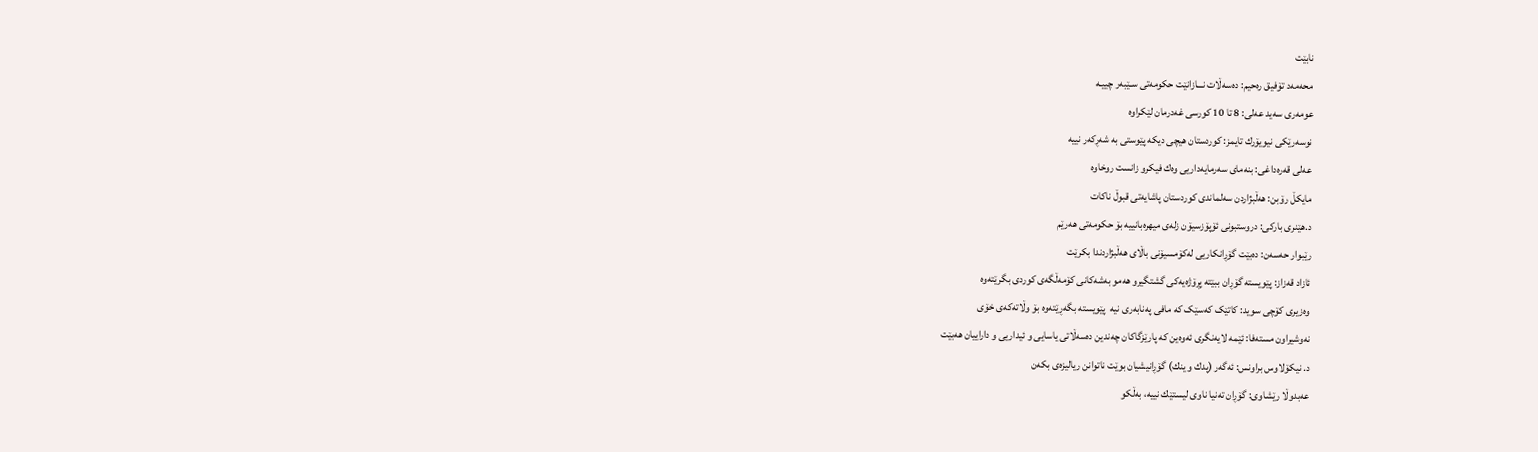نابێت
محه‌مه‌د تۆفیق ره‌حیم: ده‌سه‌ڵات نـــازانێت حكومه‌تی‌ سـێبه‌ر چییـه‌
عومه‌ری‌ سه‌ید عه‌لی: 8 تا 10 كورسی غه‌درمان لێكراوه
نوسه‌رێكی نیویۆرك تایمز: كوردستان هیچی دیكه‌ پێوستی به‌ شه‌ڕكه‌ر نییه‌
عه‌لی‌ قه‌ره‌داغی‌: بنه‌مای‌ سه‌رمایه‌داریی‌ وه‌ك فیكرو زانست روخاوه‌
مایكڵ رۆبن: هه‌ڵبژاردن سه‌لماندی‌ كوردستان پاشایه‌تی‌ قبوڵ ناكات
د.هێنری‌ باركی‌: دروستبونی‌ ئۆپۆزسیۆن زله‌ی‌ میهره‌بانییه‌ بۆ حكومه‌تی‌ هه‌رێم
رێبوار حه‌سه‌ن: ده‌بێت گۆڕانكاریی‌ له‌كۆمسیۆنی‌ باڵای‌ هه‌ڵبژاردندا بكرێت
ئازاد قه‌زاز: پێویسته‌ گۆڕان ببێته‌ پڕۆژه‌یه‌كی‌ گشتگیرو هه‌مو به‌شه‌كانی‌ كۆمه‌ڵگه‌ی‌ كوردی‌ بگرێته‌وه‌
وه‌زیری کۆچی سوید: کاتێک که‌سێک که ‌مافی په‌نابه‌ری نیه ‌ پێویسته بگه‌ڕێته‌وه بۆ وڵاته‌که‌ی خۆی
نه‌وشیراون مسته‌فا: ئێمه‌ لایه‌نگری‌ ئه‌وه‌ین كه‌ پارێزگاكان چه‌ندین ده‌سه‌ڵاتی‌ یاسایی‌ و ئیداریی‌ و داراییان هه‌بێت
د. نیکۆلاوس براونس: ئه‌گه‌ر (پدك و ینك) گۆڕانیشیان بوێت ناتوانن ریالیزه‌ی بکه‌ن
عه‌بدوڵا رێشاوی‌: گۆڕان ته‌نیا ناوی‌ لیستێك نییه‌، به‌ڵكو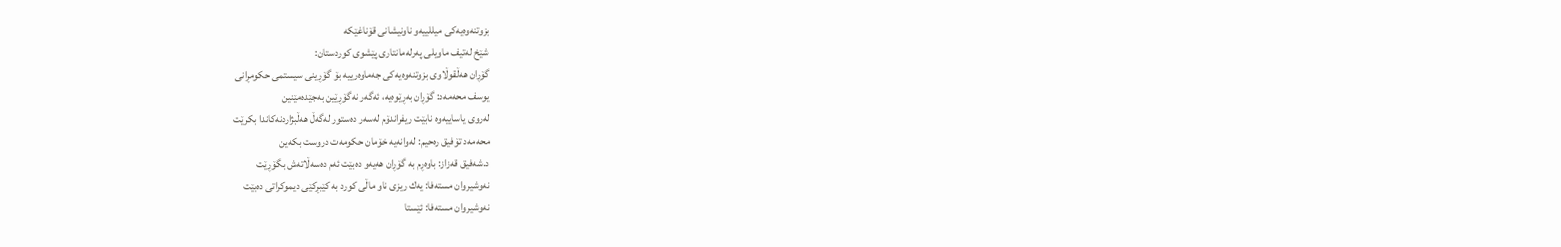بزوتنه‌وه‌یه‌كی‌ میللییه‌و ناونیشانی‌ قۆناغێكه‌
شێخ له‌تیف ماویلی‌ په‌رله‌مانتاری‌ پێشوی‌ كوردستان:
گۆڕان هه‌ڵقوڵاوی‌ بزوتنه‌وه‌یه‌كی‌ جه‌ماوه‌رییه‌ بۆ گۆڕینی‌ سیستمی‌ حكومڕانی‌
یوسف محه‌مه‌د: گۆڕان به‌ڕێوه‌یه‌، ئه‌گه‌ر نه‌گۆڕێین به‌جێده‌مێنین
له‌روی یاساییه‌وه‌ نابێت ریفراندۆم له‌سه‌ر ده‌ستور له‌گه‌ڵ هه‌ڵبژاردنه‌كاندا بكرێت
محه‌مه‌د تۆفیق ره‌حیم: له‌وانه‌یه‌ خۆمان حكومه‌ت دروست بكه‌ین
د.شه‌فیق قه‌زاز: باوه‌ڕم به‌ گۆڕان هه‌یه‌‌و ده‌بێت ئه‌م ده‌سه‌ڵاته‌ش بگۆڕێت
نه‌وشیروان مسته‌فا: یه‌ك ریزی‌ ناو ماڵی‌ كورد به‌ كێبڕكێی‌ دیموكراتی‌ ده‌بێت
نه‌وشیروان مسته‌فا: ئێستا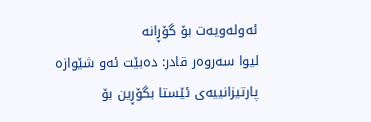ئه‌وله‌ویه‌ت‌ بۆ گۆڕانه‌
لیوا سه‌روه‌ر قادر: ده‌بێت ئه‌و شێوازه‌ پارتیزانییه‌ی‌ ئێستا بگۆڕین بۆ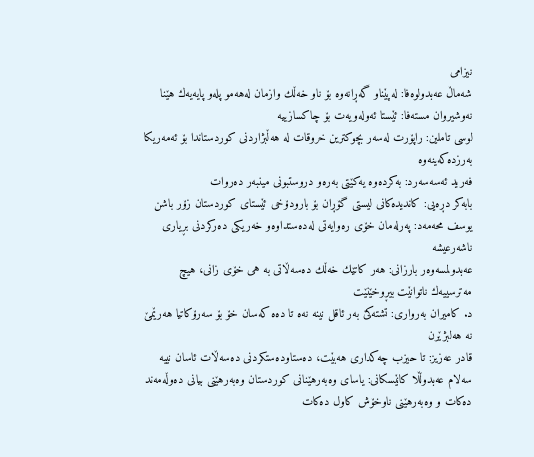نیزامی‌
شه‌ماڵ‌ عه‌بدولوه‌فا: له‌پێناو گه‌ڕانه‌وه‌ بۆ ناو خه‌ڵك وازمان له‌هه‌مو پله‌و پایه‌یه‌‌ك هێنا
نه‌وشیروان مسته‌فا: ئێستا ئه‌وله‌ویه‌ت بۆ چاكسازییه‌
لوسی‌ تاملین: راپۆرت له‌سه‌ر بچوكترین خروقات له‌ هه‌ڵبژاردنی‌ كوردستاندا بۆ ئه‌مه‌ریكا به‌رزده‌كه‌ینه‌وه‌
فه‌رید ئه‌سه‌سه‌رد: به‌كرده‌وه‌ یه‌كێتی‌ به‌ره‌و دروستبونی‌ مینبه‌ر ده‌روات
بابه‌كر دڕه‌یی‌: كاندیده‌كانی‌ لیستی‌ گۆڕان بۆ بارودۆخی‌ ئێستای‌ كوردستان زۆر باشن
یوسف محه‌مه‌د: په‌رله‌مان خۆی ره‌وایه‌تی له‌ده‌ستداوه‌‌و خه‌ریكی ده‌ركردنی بڕیاری ناشه‌رعیشه‌
عه‌بدولمسه‌وه‌ر بارزانی‌: هه‌ر كاتێك خه‌ڵك ده‌سه‌ڵاتی‌ به‌ هی‌ خۆی‌ زانی‌، هیچ مه‌ترسییه‌ك ناتوانێت بیڕوخێنێت
د. كامیران به‌رواری‌: تشته‌كێ‌ به‌ر ئاقل نینه‌ نه‌ه تا ده‌ه كه‌سان خۆ بۆ سه‌رۆكاتیا هه‌رێمێ‌ نه‌ هه‌لبژێرن
قادر عه‌زیز: تا حیزب چه‌كداری‌ هه‌بێت، ده‌ستاوده‌ستكردنی‌ ده‌سه‌ڵات ئاسان نییه‌
سه‌لام عه‌بدوڵڵا كانێسكانی‌: یاسای‌ وه‌به‌رهێنانی‌ كوردستان وه‌به‌رهێنی‌ بیانی‌ ده‌وڵه‌مه‌ند ده‌كات و وه‌به‌رهێنی‌ ناوخۆش كاول ده‌كات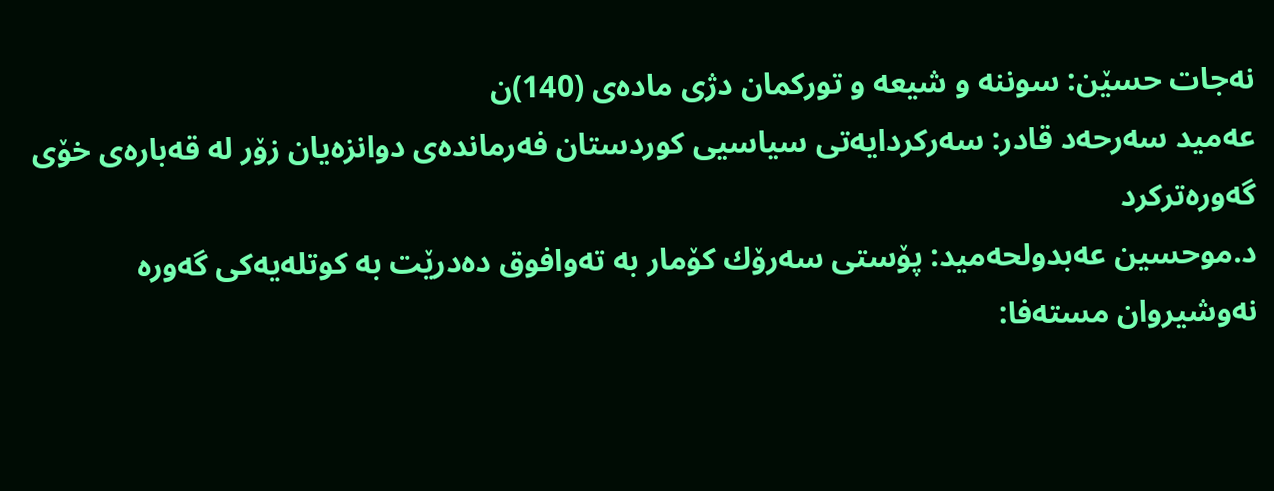نه‌جات حسێن: سوننه‌ و شیعه‌ و توركمان دژی‌ ماده‌ی‌ (140)ن
عه‌مید سه‌رحه‌د قادر: سه‌ركردایه‌تی‌ سیاسیی‌ كوردستان فه‌رمانده‌ی‌ دوانزه‌یان زۆر له‌ قه‌باره‌ی‌ خۆی‌ گه‌وره‌تركرد
د.موحسین عه‌بدولحه‌مید: پۆستی سه‌رۆك كۆمار به‌ ته‌وافوق ده‌درێت به‌ كوتله‌یه‌كی گه‌وره‌
نه‌وشیروان مسته‌فا: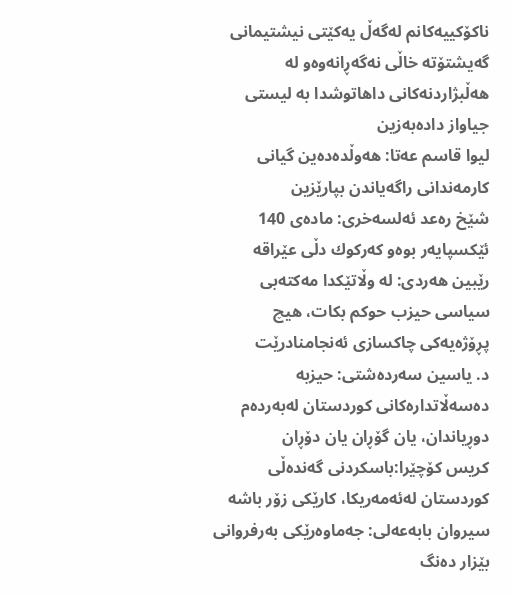ناكۆكییه‌كانم له‌گه‌ڵ یه‌كێتی‌ نیشتیمانی‌ گه‌یشتۆته‌ خاڵی‌ نه‌گه‌ڕانه‌وه‌و له‌ هه‌ڵبژاردنه‌كانی‌ داهاتوشدا به‌ لیستی‌ جیاواز داده‌به‌زین
لیوا قاسم عه‌تا: هه‌وڵده‌ده‌ین گیانی‌ كارمه‌ندانی راگه‌یاندن بپارێزین
شێخ ره‌عد ئه‌لسه‌خری: ماده‌ی 140 ئێكسپایه‌ر بوه‌‌و كه‌ركوك دڵی عێراقه‌
رێبین هه‌ردی‌: له‌ وڵاتێكدا مه‌كته‌بی‌ سیاسی حیزب حوكم بكات، هیچ پڕۆژه‌یه‌كی‌ چاكسازی‌ ئه‌نجامنادرێت
د. یاسین سه‌رده‌شتی‌: حیزبه‌ ده‌سه‌ڵاتداره‌كانی‌ كوردستان له‌به‌رده‌م دوڕیاندان، یان گۆڕان یان دۆڕان
كریس كۆچێرا:باسكردنی‌ گه‌نده‌ڵی‌ كوردستان له‌ئه‌مه‌ریكا، كارێكی‌ زۆر باشه‌
سیروان بابه‌عه‌لی‌: جه‌ماوه‌رێكی‌ به‌رفروانی‌ بێزار ده‌نگ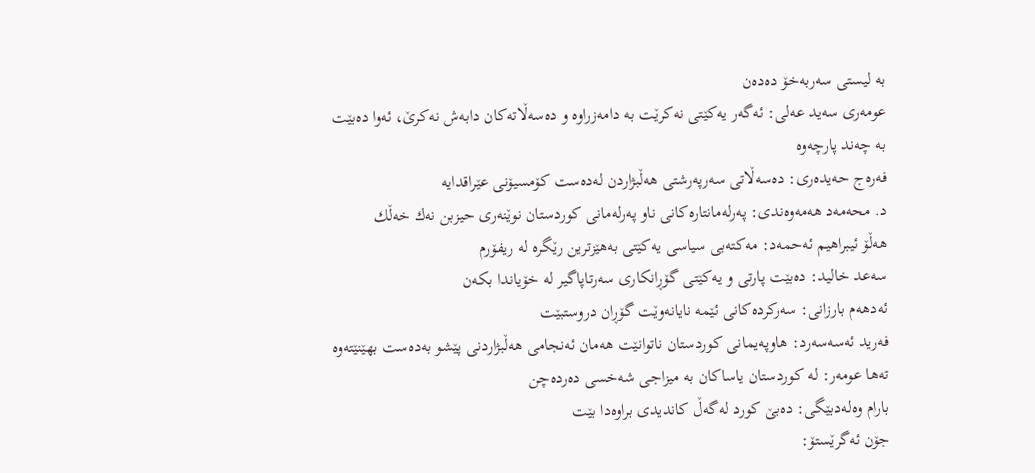به‌ لیستی‌ سه‌ربه‌خۆ ده‌ده‌ن
عومه‌ری‌ سه‌ید عه‌لی‌: ئه‌گه‌ر یه‌كێتی نه‌كرێت به‌ دامه‌زراوه‌ و ده‌سه‌ڵاته‌كان دابه‌ش نه‌كرێ‌، ئه‌وا ده‌بێت به‌ چه‌ند پارچه‌وه‌
فه‌ره‌ج حه‌یده‌ری‌: ده‌سه‌ڵاتی‌ سه‌رپه‌رشتی‌ هه‌ڵبژاردن له‌ده‌ست كۆمسیۆنی‌ عێراقدایه‌
د. محه‌مه‌د هه‌مه‌وه‌ندی‌: په‌رله‌مانتاره‌كانی ناو په‌رله‌مانی‌ كوردستان نوێنه‌ری‌ حیزبن نه‌ك خه‌ڵك
هه‌ڵۆ ئیبراهیم ئه‌حمه‌د: مه‌كته‌بی‌ سیاسی‌ یه‌كێتی‌ به‌هێزترین رێگره‌ له‌ ریفۆرم
سه‌عد خالید: ده‌بێت پارتی‌ و یه‌كێتی‌ گۆڕانكاری‌ سه‌رتاپاگیر له‌ خۆیاندا بكه‌ن
ئه‌دهه‌م بارزانی‌: سه‌ركرده‌كانی‌ ئێمه‌ نایانه‌وێت گۆڕان دروستبێت
فه‌رید ئه‌سه‌سه‌رد: هاوپه‌یمانی‌ كوردستان ناتوانێت هه‌مان ئه‌نجامی‌ هه‌ڵبژاردنی‌ پێشو به‌ده‌ست بهێنێته‌وه‌
ته‌ها عومه‌ر: له‌ كوردستان یاساكان به‌ میزاجی شه‌خسی ده‌رده‌چن
بارام وه‌له‌دبێگی: ده‌بێ كورد له‌گه‌ڵ كاندیدی براوه‌دا بێت
جۆن ئه‌گرێستۆ: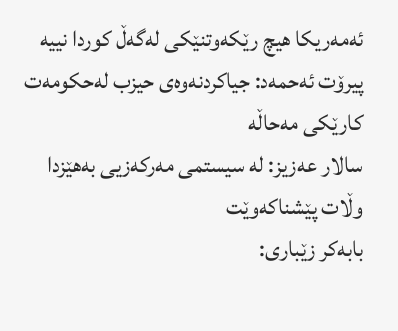ئه‌مه‌ریکا هیچ رێکه‌وتنێکی له‌گه‌ڵ کوردا نییه‌
پیرۆت ئه‌حمه‌د: جیاكردنه‌وه‌ی‌ حیزب له‌حكومه‌ت كارێكی‌ مه‌حاڵه‌
سالار عه‌زیز: له‌ سیستمی مه‌ركه‌زیی به‌هێزدا وڵات پێشناكه‌وێت
بابه‌كر زێباری‌: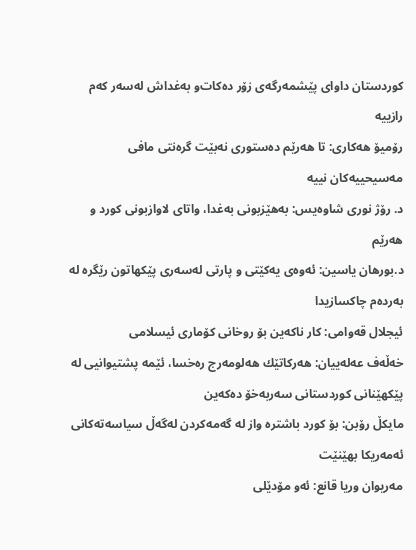كوردستان داوای‌ پێشمه‌رگه‌ی‌ زۆر ده‌كات‌و به‌غداش له‌سه‌ر كه‌م رازییه‌
رۆمیۆ هه‌كاری: تا هه‌رێم ده‌ستوری نه‌بێت گره‌نتی‌ مافی‌ مه‌سیحییه‌كان نییه‌
د. رۆژ نوری‌ شاوه‌یس: به‌هێزبونی‌ به‌غدا، واتای‌ لاوازبونی‌ كورد و هه‌رێم
د.بورهان یاسین: ئه‌وه‌ی‌ یه‌كێتی‌ ‌و پارتی‌ له‌سه‌ری‌ پێكهاتون رێگره‌ له‌ به‌رده‌م چاكسازیدا
ئیجلال قه‌وامی: كار ناكه‌ین بۆ روخانی كۆماری ئیسلامی
خه‌ڵه‌ف عه‌له‌ییان: هه‌ركاتێك هه‌لومه‌رج ره‌خسا، ئێمه‌ پشتیوانیی‌ له‌ پێكهێنانی‌ كوردستانی‌ سه‌ربه‌خۆ ده‌كه‌ین
مایكڵ‌ رۆبن: بۆ كورد باشتره‌ واز له‌ گه‌مه‌كردن له‌گه‌ڵ‌ سیاسه‌ته‌كانی‌ ئه‌مه‌ریكا بهێنێت
مه‌ریوان وریا قانع: ئه‌و مۆدێلی‌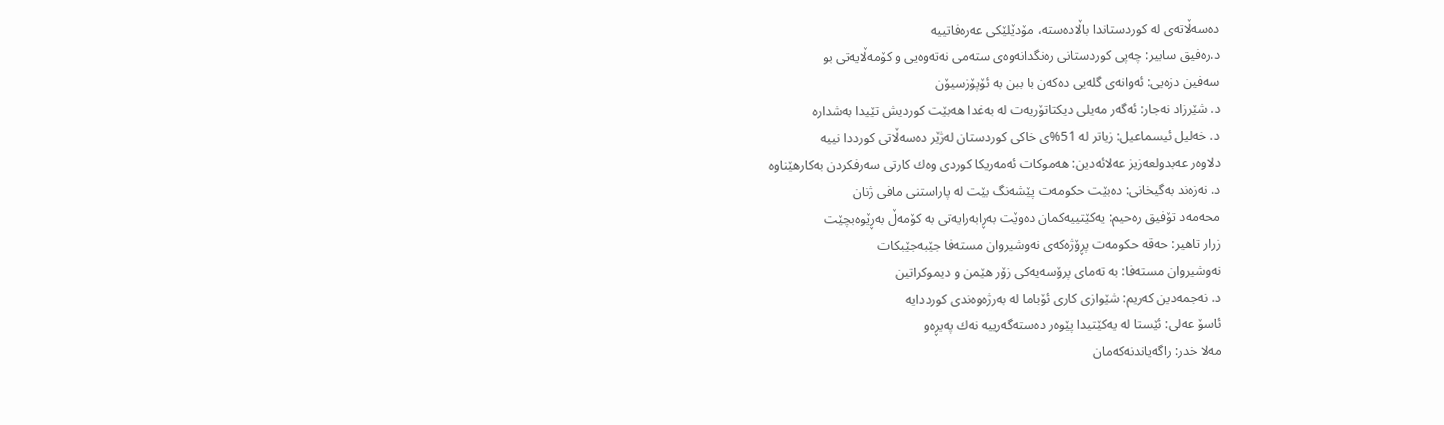ده‌سه‌ڵاته‌ی‌ له‌ كوردستاندا باڵاده‌سته‌، مۆدێلێكی‌ عه‌ره‌فاتییه‌
د.ره‌فیق سابیر: چه‌پی‌ كوردستانی‌ ره‌نگدانه‌وه‌ی‌ سته‌می‌ نه‌ته‌وه‌یی‌ و كۆمه‌ڵایه‌تی‌ بو
سه‌فین دزه‌یی‌: ئه‌وانه‌ی‌ گله‌یی‌ ده‌كه‌ن با ببن به‌ ئۆپۆزسیۆن
د. شێرزاد نه‌جار: ئه‌گه‌ر مه‌یلی‌ دیكتاتۆریه‌ت له‌ به‌غدا هه‌بێت كوردیش تێیدا به‌شداره‌
د. خه‌لیل ئیسماعیل: زیاتر له‌ 51%ی‌ خاكی‌ كوردستان له‌ژێر ده‌سه‌ڵاتی‌ كورددا نییه‌
دلاوه‌ر عه‌بدولعه‌زیز عه‌لائه‌دین: هه‌موكات ئه‌مه‌ریكا كوردی‌ وه‌ك كارتی‌ سه‌رفكردن به‌كارهێناوه‌
د. نه‌زه‌ند به‌گیخانی: ده‌بێت حكومه‌ت پێشه‌نگ بێت له‌ پاراستنی‌ مافی‌ ژنان
محه‌مه‌د تۆفیق ره‌حیم: یەكێتییەكمان دەوێت بەڕابەرایەتی بە كۆمەڵ بەڕێوەبچێت
زرار تاهیر: حه‌قه‌ حكومه‌ت پڕۆژه‌كه‌ی‌ نه‌وشیروان مسته‌فا جێبه‌جێبكات
نه‌وشیروان مسته‌فا: بە تەمای پرۆسەیەكی زۆر هێمن و دیموكراتین
د. نه‌جمه‌دین كه‌ریم: شێوازی‌ كاری‌ ئۆباما له‌ به‌رژه‌وه‌ندی‌ كورددایه‌
ئاسۆ عه‌لی‌: ئێستا له‌ یه‌كێتیدا پێوه‌ر ده‌سته‌گه‌رییه‌ نه‌ك په‌یڕه‌و
مه‌لا خدر: راگه‌یاندنه‌که‌مان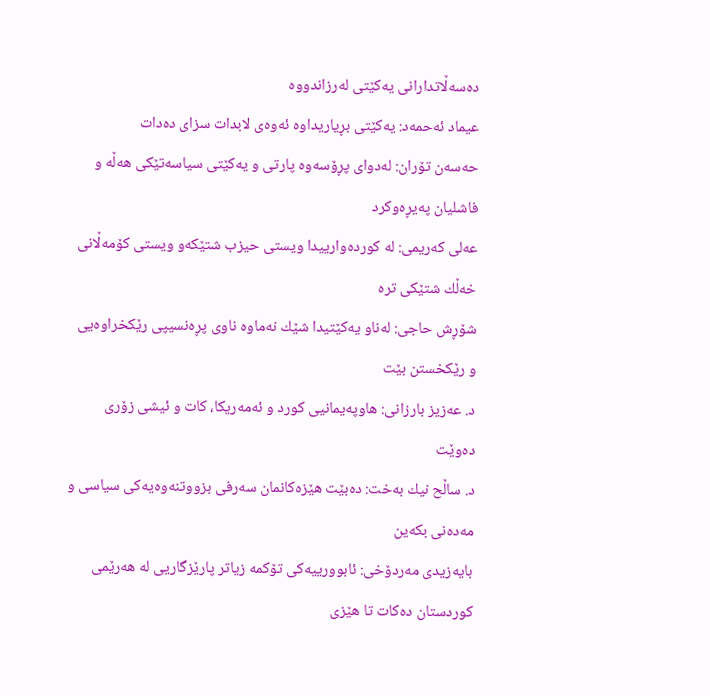ده‌سه‌ڵاتدارانی یه‌کێتی له‌رزاندووه‌
عیماد ئه‌حمه‌د: یه‌كێتی‌ بڕیاریداوه‌ ئه‌وه‌ی‌ لابدات سزای‌ ده‌دات
حه‌سه‌ن تۆران: له‌دوای‌ پڕۆسه‌وه‌ پارتی‌ و یه‌كێتی‌ سیاسه‌تێكی‌ هه‌ڵه‌ و فاشلیان په‌یڕه‌وكرد
عه‌لی‌ كه‌ریمی‌: له‌ كورده‌وارییدا ویستی حیزب شتێكه‌و ویستی كۆمه‌ڵانی خه‌ڵك شتێكی تره‌
شۆڕش حاجی‌: له‌ناو یه‌كێتیدا شێك نه‌ماوه‌ ناوی‌ پڕه‌نسیپی‌ رێكخراوه‌یی‌ و رێكخستن بێت
د. عه‌زیز بارزانی‌: هاوپه‌یمانیی‌ كورد و ئه‌مه‌ریكا، كات و ئیشی‌ زۆری‌ ده‌وێت
د. ساڵح نیك به‌خت: ده‌بێت هێزه‌كانمان سه‌رفی بزووتنه‌وه‌یه‌كی‌ سیاسی‌ ‌و مه‌ده‌نی‌ بكه‌ین
بایه‌زیدی‌ مه‌ردۆخی‌: ئابوورییه‌كی‌ تۆكمه‌ زیاتر پارێزگاریی‌ له‌ هه‌رێمی‌ كوردستان ده‌كات تا هێزی‌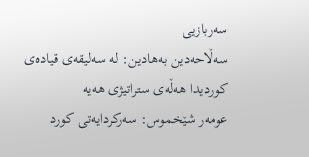سه‌ربازیی‌
سه‌ڵاحه‌دین به‌هادین: له‌ سه‌لیقه‌ی‌ قیاده‌ی‌ كوردیدا هه‌ڵه‌ی‌ ستراتیژی‌ هه‌یه‌
عومه‌ر شێخموس: سه‌ركردایه‌تی‌ كورد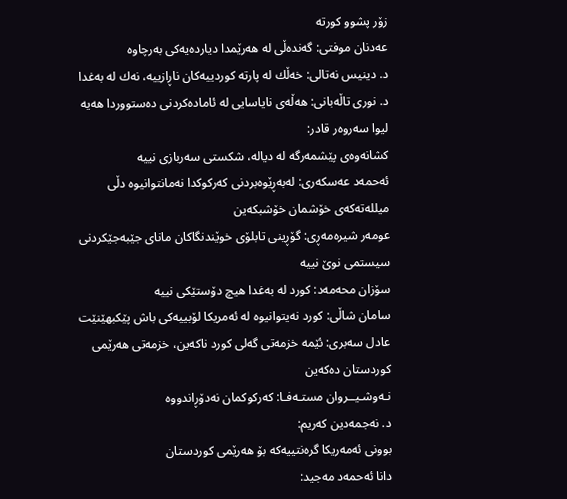زۆر پشوو كورته‌
عه‌دنان موفتی‌: گه‌نده‌ڵی‌ له‌ هه‌رێمدا دیارده‌یه‌كی‌ به‌رچاوه‌
د. دینیس نه‌تالی‌: خه‌ڵك له‌ پارته‌ كوردییه‌كان ناڕازییه‌، نه‌ك له‌ به‌غدا
د. نوری تاڵه‌بانی: هه‌ڵه‌ی‌ نایاسایی‌ له‌ ئاماده‌كردنی‌ ده‌ستووردا هه‌یه‌
لیوا سه‌روه‌ر قادر:
كشانه‌وه‌ی پێشمه‌رگه‌ له‌ دیاله‌، شكستی سه‌ربازی نییه‌
ئه‌حمه‌د عه‌سكه‌ری‌: له‌به‌ڕێوه‌بردنی‌ كه‌ركوكدا نه‌مانتوانیوه‌ دڵی‌ میلله‌ته‌كه‌ی‌ خۆشمان خۆشبكه‌ین
عومه‌ر شیره‌مه‌ڕی‌: گۆڕینی‌ تابلۆی‌ خوێندنگاكان مانای جێبه‌جێكردنی سیستمی نوێ نییه‌
سۆزان محه‌مه‌د: كورد له‌ به‌غدا هیچ دۆستێكی‌ نییه‌
سامان شاڵی: كورد نه‌یتوانیوه‌ له‌ ئه‌مریكا لۆبییه‌كی باش پێكبهێنێت
عادل سه‌بری‌: ئێمه‌ خزمه‌تی گه‌لی كورد ناكه‌ین، خزمه‌تی هه‌رێمی كوردستان ده‌كه‌ین
نـه‌وشـیــروان مستـه‌فـا: كه‌ركوكمان نه‌دۆڕاندووه‌
د. نه‌جمه‌دین كه‌ریم:
بوونی‌ ئه‌مه‌ریكا گره‌نتییه‌كه‌ بۆ هه‌رێمی‌ كوردستان
دانا ئه‌حمه‌د مه‌جید: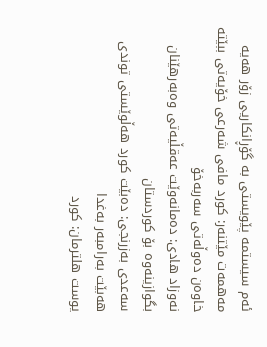ئه‌م سیستمه‌ پێویستی به‌ گۆڕانكاریی زۆر هه‌یه‌
مه‌همه‌ت مێتنه‌ر: كورد مافی‌ شه‌رعی‌ خۆیه‌تی‌ ببێته‌ خاوه‌ن ده‌وڵه‌تی‌ سه‌ربه‌خۆ
نه‌وزاد هادی‌: ده‌مانه‌وێت عه‌قڵیه‌تی‌ وه‌به‌رهێنان بگوازینه‌وه‌ بۆ كوردستان
سه‌عدی به‌زرنجی‌: ده‌بێت كورد هه‌ڵوێستی‌ توندی‌ هه‌بێت به‌رامبه‌ر به‌غدا
یوست هلترمان: كورد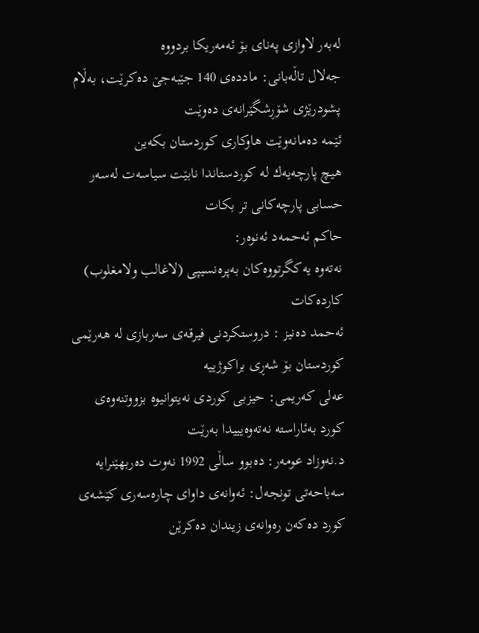له‌به‌ر لاوازی په‌نای بۆ ئه‌مه‌ریكا بردووه‌
جه‌لال تاڵه‌بانی: مادده‌ی 140 جێبه‌جێ ده‌كرێت، به‌ڵام پشودرێژی شۆڕشگێرانه‌ی ده‌وێت
ئێمه‌ ده‌مانه‌وێت هاوكاری‌ كوردستان بكه‌ین
هیچ پارچه‌یه‌ك له‌ كوردستاندا نابێت سیاسه‌ت له‌سه‌ر حسابی‌ پارچه‌كانی‌ تر بكات
حاكم ئه‌حمه‌د ئه‌نوه‌ر:
نه‌ته‌وه‌ یه‌كگرتووه‌كان به‌پره‌نسیپی‌ (لاغالب ولامغلوب) كارده‌كات
ئه‌حمد ده‌نیز : دروستكردنی‌ فیرقه‌ی‌ سه‌ربازی‌ له‌ هه‌رێمی‌ كوردستان بۆ شه‌ڕی‌ براكوژییه‌
عه‌لی‌ كه‌ریمی‌: حیزبی‌ كوردی‌ نه‌یتوانیوه‌ بزووتنه‌وه‌ی‌ كورد به‌ئاراسته‌ نه‌ته‌وه‌یییدا به‌رێت
د.نه‌وزاد عومه‌ر: ده‌بوو ساڵی‌ 1992 نه‌وت ده‌ربهێنرایه‌
سه‌باحه‌تی‌ تونجه‌ل: ئه‌وانه‌ی‌ داوای‌ چاره‌سه‌ری‌ كێشه‌ی‌ كورد ده‌كه‌ن ره‌وانه‌ی‌ زیندان ده‌كرێن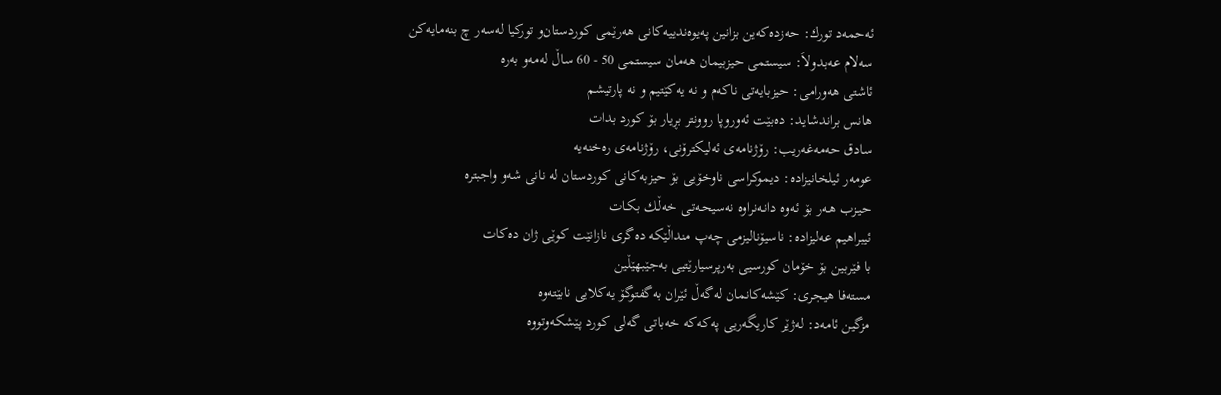ئه‌حمه‌د تورك: حه‌زده‌كه‌ین بزانین په‌یوه‌ندییه‌كانی‌ هه‌رێمی‌ كوردستان‌و توركیا له‌سه‌ر چ بنه‌مایه‌كن
سه‌لام عه‌بدولاَ: سیستمی‌ حیزبیمان هه‌مان سیستمی‌ 50 - 60 ساڵ له‌مه‌و به‌ره‌
ئاشتی‌ هه‌ورامی‌: حیزبایه‌تی‌ ناكه‌م و نه‌ یه‌كێتیم ‌و نه‌ پارتیشم
هانس براندشاید: ده‌بێت ئه‌وروپا روونتر بڕیار بۆ كورد بدات
سادق حه‌مه‌غه‌ریب: رۆژنامه‌ی‌ ئه‌لیكترۆنی‌، رۆژنامه‌ی‌ ره‌خنه‌یه‌
عومه‌ر ئیلخانیزاده‌: دیموكراسی ناوخۆیی بۆ حیزبه‌كانی كوردستان له‌ نانی شه‌و واجبتره‌
حیـزب هـه‌ر بۆ ئـه‌وه‌ دانـه‌نراوه‌ نه‌سیحـه‌تـی‌ خه‌ڵـك بكـات
ئیبراهیم عه‌لیزاده‌: ناسیۆنالیزمی‌ چه‌پ منداڵێكه‌ ده‌گری‌ نازانێت كوێی‌ ژان ده‌كات
با فێربین بۆ خۆمان كورسیی به‌رپرسیارێتیی به‌جێبهێڵین
مسته‌فا هیجری‌: كێشه‌كانمان له‌گه‌ڵ‌ ئێران به‌گفتوگۆ یه‌كلایی‌ نابێته‌وه‌
مزگین ئامه‌د: له‌ژێر كاریگه‌ریی‌ په‌كه‌كه‌ خه‌باتی‌ گه‌لی‌ كورد پێشكه‌وتووه‌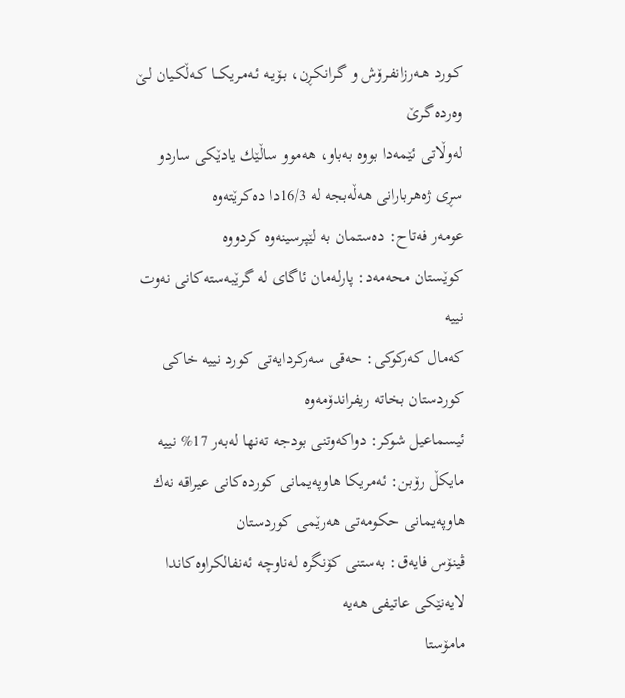كـورد هـه‌رزانفـرۆش و گـرانكـڕن، بـۆیـه‌ ئـه‌مـریكـــا كـه‌ڵكـیان لـێ وه‌رده‌گـرێ‌
له‌وڵاتی‌ ئێمه‌دا بووه‌ به‌باو، هه‌موو ساڵێك یادێكی‌ ساردو سڕی‌ ژه‌هربارانی‌ هه‌ڵه‌بجه‌ له‌ 16/3دا ده‌كرێته‌وه‌
عومه‌ر فه‌تاح: ده‌ستمان به‌ لێپرسینه‌وه‌ كردووه‌
كوێستان محه‌مه‌د: پارله‌مان ئاگای‌ له‌ گرێبه‌سته‌كانی‌ نه‌وت نییه‌
كه‌مال كه‌ركوكی‌: حه‌قی‌ سه‌ركردایه‌تی‌ كورد نییه‌ خاكی‌ كوردستان بخاته‌ ریفراندۆمه‌وه‌
ئیسماعیل شوكر: دواكه‌وتنی‌ بودجه‌ ته‌نها له‌به‌ر 17% نییه‌
مایكڵ‌ رۆبن: ئه‌مریكا هاوپه‌یمانی كورده‌كانی عیراقه‌ نه‌ك هاوپه‌یمانی حكومه‌تی هه‌رێمی كوردستان
ڤینۆس فایه‌ق: به‌ستنی‌ كۆنگره‌ له‌ناوچه‌ ئه‌نفالكراوه‌كاندا لایه‌نێكی عاتیفی‌ هه‌یه‌
مامۆستا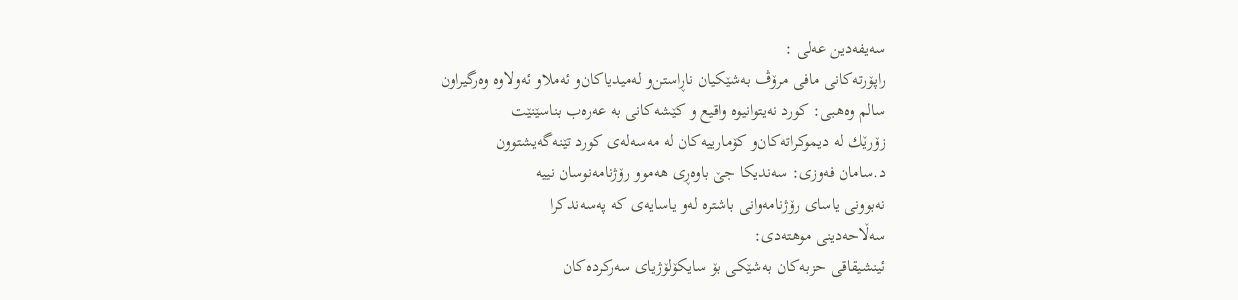سه‌یفه‌دین عه‌لی‌ :
راپۆرته‌كانی‌ مافی‌ مرۆڤ به‌شێكیان ناڕاستن‌و له‌میدیاكان‌و ئه‌ملاو ئه‌ولاوه‌ وه‌رگیراون
سالم وه‌هبی‌: كورد نه‌یتوانیوه‌ واقیع ‌و كێشه‌كانی‌ به‌ عه‌ره‌ب بناسێنێت
زۆرێك له‌ دیموكراته‌كان‌و كۆمارییه‌كان له‌ مه‌سه‌له‌ی‌ كورد تێنه‌گه‌یشتوون
د.سامان فه‌وزی‌: سه‌ندیكا جێ باوه‌ڕی‌ هه‌موو رۆژنامه‌نوسان نییه‌
نه‌بوونی‌ یاسای‌ رۆژنامه‌وانی‌ باشتره‌ له‌و یاسایه‌ی‌ كه‌ په‌سه‌ندكرا
سه‌ڵاحه‌دینی‌ موهته‌دی‌:
ئینشیقاقی حزبه‌كان به‌شێكی بۆ سایكۆلۆژیای سه‌ركرده‌كان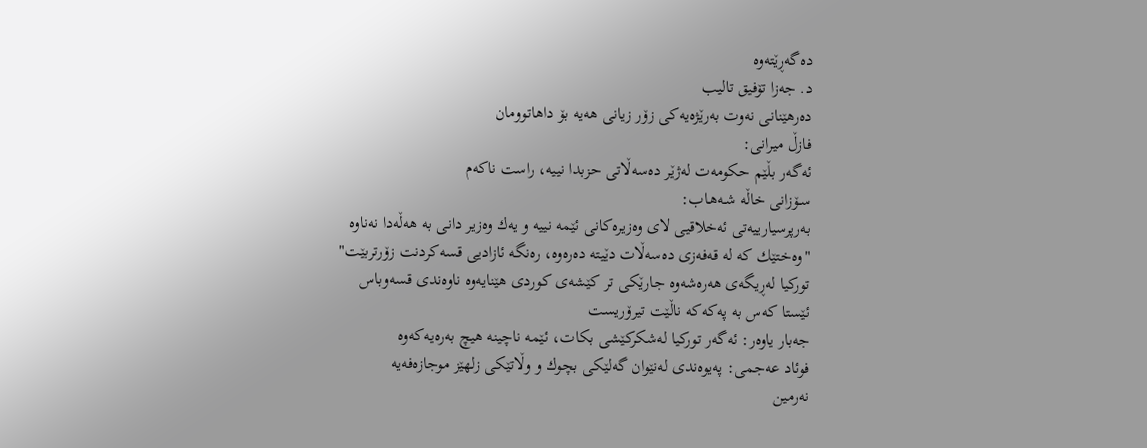ده‌گه‌ڕێته‌وه‌
د. جه‌زا تۆفیق تالیب
ده‌رهێنانی نه‌وت به‌رێژه‌یه‌كی زۆر زیانی هه‌یه‌ بۆ داهاتوومان
فازڵ‌ میرانی‌:
ئه‌گه‌ر بڵێم حكومه‌ت له‌ژێر ده‌سه‌ڵاتی‌ حزبدا نییه‌، راست ناكه‌م
سـۆزانی خاڵه‌ شـه‌هـاب:
به‌رپرسیارییه‌تی‌ ئه‌خلاقیی لای وه‌زیره‌كانی ئێمه‌ نییه‌ و یه‌ك وه‌زیر دانی به‌ هه‌ڵه‌دا نه‌ناوه‌
"وه‌ختێك كه‌ له‌ قه‌فه‌زی‌ ده‌سه‌ڵات دێیته‌ ده‌ره‌وه‌، ره‌نگه‌ ئازادیی قسه‌كردنت زۆرتربێت"
توركیا له‌ڕیگه‌ی هه‌ره‌شه‌وه‌ جارێكی تر كێشه‌ی كوردی هێنایه‌وه‌ ناوه‌ندی قسه‌وباس
ئێستا که‌س به‌ په‌که‌که‌ ناڵێت تیرۆریست
جه‌بار یاوه‌ر: ئه‌گه‌ر توركیا له‌شكركێشی بكات، ئێمه‌ ناچینه‌ هیچ به‌ره‌یه‌كه‌وه‌
فوئاد عه‌جمی: په‌یوه‌ندی‌ له‌نێوان گه‌لێكی‌ بچوك ‌و وڵاتێكی‌ زلهێز موجازه‌فه‌یه‌
نه‌رمین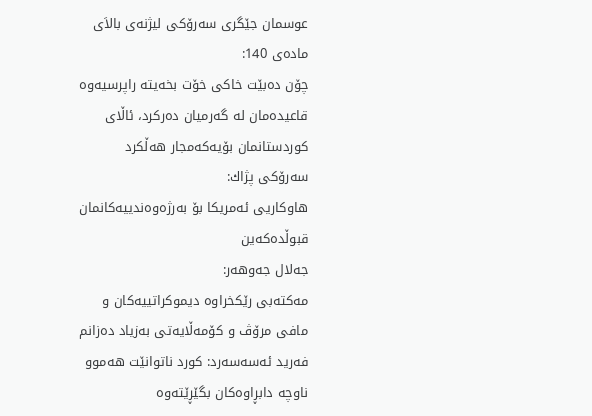عوسمان جێگری‌ سه‌رۆكی‌ لیژنه‌ی‌ بالاَی‌ ماده‌ی‌ 140:
چۆن ده‌بێت خاكی‌ خۆت بخه‌یته‌ راپرسیه‌وه‌
قاعیده‌مان له‌ گه‌رمیان ده‌ركرد، ئاڵای‌ كوردستانمان بۆیه‌كه‌مجار هه‌ڵكرد
سه‌رۆكی‌ پژاك:
هاوكاریی‌ ئه‌مریكا بۆ به‌رژه‌وه‌ندییه‌كانمان قبوڵده‌كه‌ین
جه‌لال جه‌وهه‌ر:
مه‌كته‌بی‌ رێكخراوه‌ دیموكراتییه‌كان و مافی‌ مرۆڤ و كۆمه‌ڵایه‌تی‌ به‌زیاد ده‌زانم
فه‌رید ئه‌سه‌سه‌رد: كورد ناتوانێت هه‌موو ناوچه‌ دابڕاوه‌كان بگێڕێته‌وه‌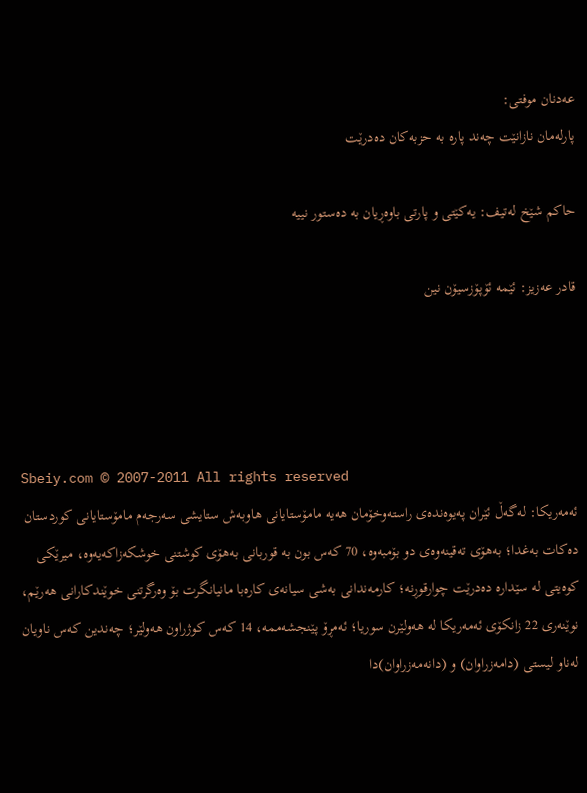عه‌دنان موفتی‌:
پارله‌مان نازانێت چه‌ند پاره‌ به‌ حزبه‌كان ده‌درێت

حاكم شێخ له‌تیف: یه‌كێتی‌ و پارتی‌ باوه‌ڕیان به‌ ده‌ستور نییه‌

قادر عه‌زیز: ئێمه‌ ئۆپۆزسیۆن نین




Sbeiy.com © 2007-2011 All rights reserved
ئه‌مه‌ریكا: له‌گه‌ڵ ئێران په‌یوه‌نده‌ی‌ راسته‌وخۆمان هه‌یه‌ مامۆستایانی هاوبه‌ش ستایشی سه‌رجه‌م مامۆستایانی‌ كوردستان ده‌كات به‌غدا؛ به‌هۆی ته‌قینه‌وه‌ی دو بۆمبه‌وه، 70 كه‌س بون به‌ قوربانی‌ به‌هۆی‌ كوشتنی‌ خوشكه‌زاكه‌یه‌وه‌، میرێكی كوه‌یتی‌ له‌ سێداره‌ ده‌درێت چوارقوڕنه‌؛ كارمه‌ندانی به‌شی سیانه‌ی كاره‌با مانیانگرت بۆ وه‌رگرتنی خوێندكارانی هه‌رێم، نوێنه‌ری‌ 22 زانكۆی‌ ئه‌مه‌ریكا له‌ هه‌ولێرن سوریا؛ ئه‌مڕۆ پێنجشه‌ممه‌، 14 كه‌س كوژراون هه‌ولێر؛ چه‌ندین كه‌س ناویان له‌ناو ليستى (دامه‌زراوان) و (دانه‌مه‌زراوان)دا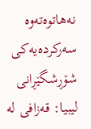نه‌هاتوه‌ته‌وه‌ سه‌ركرده‌یه‌كی شۆڕشگێڕانی‌ لیبیا: قه‌زافی له‌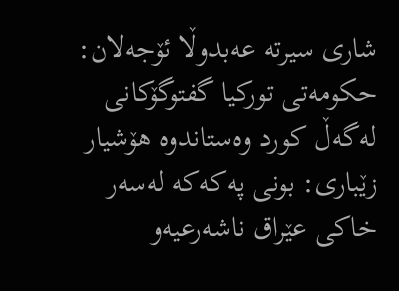شاری‌ سیرته‌ عه‌بدوڵا ئۆجه‌لان: حكومه‌تی‌ توركیا گفتوگۆكانی‌ له‌گه‌ڵ كورد وه‌ستاندوه‌ هۆشیار زێباری‌: بونی په‌كه‌كه‌ له‌سه‌ر خاكی عێراق ناشه‌رعیه‌و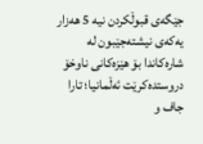جێگه‌ی‌ قبوڵكردن نیه‌ 5 هه‌زار یه‌كه‌ی‌ نیشته‌جێبون له‌ شاره‌كاندا بۆ هێزه‌كانی ناوخۆ دروستده‌كرێت ئه‌ڵمانیا؛ تارا جاف و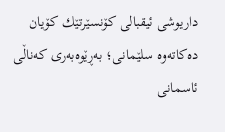داریوشی‌ ئیقبالی‌ كۆنسێرتێك كۆیان ده‌كاته‌وه‌ سلێمانی؛ به‌ڕێوه‌به‌ری كه‌ناڵی ئاسمانی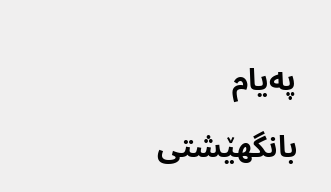په‌یام بانگهێشتی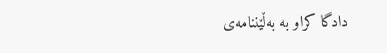دادگا کراو به‌ به‌ڵێننامه‌ی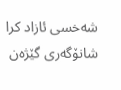شه‌خسی ئازاد کرا شانۆگه‌ری‌ گێژه‌ن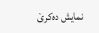نمایش ده‌كرێ